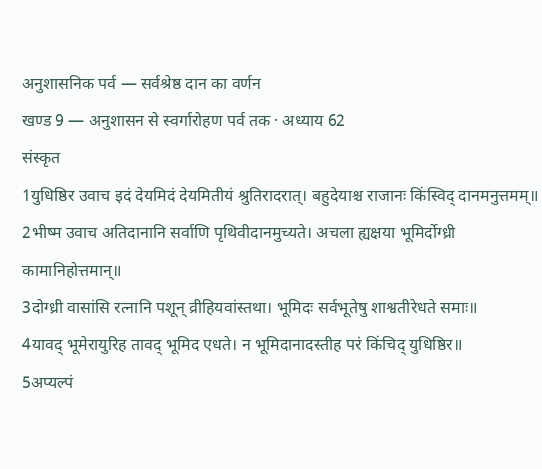अनुशासनिक पर्व — सर्वश्रेष्ठ दान का वर्णन
खण्ड 9 — अनुशासन से स्वर्गारोहण पर्व तक · अध्याय 62
संस्कृत
1युधिष्ठिर उवाच इदं देयमिदं देयमितीयं श्रुतिरादरात्। बहुदेयाश्च राजानः किंस्विद् दानमनुत्तमम्॥
2भीष्म उवाच अतिदानानि सर्वाणि पृथिवीदानमुच्यते। अचला ह्यक्षया भूमिर्दोग्ध्री कामानिहोत्तमान्॥
3दोग्ध्री वासांसि रत्नानि पशून् व्रीहियवांस्तथा। भूमिदः सर्वभूतेषु शाश्वतीरेधते समाः॥
4यावद् भूमेरायुरिह तावद् भूमिद एधते। न भूमिदानादस्तीह परं किंचिद् युधिष्ठिर॥
5अप्यल्पं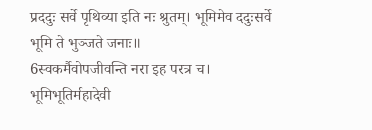प्रददुः सर्वे पृथिव्या इति नः श्रुतम्। भूमिमेव ददुःसर्वे भूमि ते भुञ्जते जनाः॥
6स्वकर्मैवोपजीवन्ति नरा इह परत्र च। भूमिभूतिर्महादेवी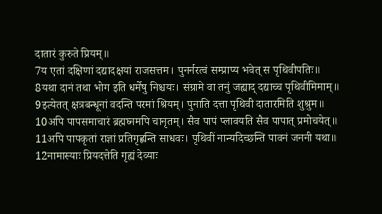दातारं कुरुते प्रियम्॥
7य एतां दक्षिणां दद्यादक्षयां राजसत्तम। पुनर्नरत्वं सम्प्राप्य भवेत् स पृथिवीपतिः॥
8यथा दानं तथा भोग इति धर्मेषु निश्चयः। संग्रामे वा तनुं जह्याद् दद्याच्च पृथिवीमिमाम्॥
9इत्येतत् क्षत्रबन्धूनां वदन्ति परमां श्रियम्। पुनाति दत्ता पृथिवी दातारमिति शुश्रुम॥
10अपि पापसमाचारं ब्रह्मघ्नमपि चानृतम्। सैव पापं प्लावयति सैव पापात् प्रमोचयेत्॥
11अपि पापकृतां राज्ञां प्रतिगृह्णन्ति साधवः। पृथिवीं नान्यदिच्छन्ति पावनं जननी यथा॥
12नामास्याः प्रियदत्तेति गृह्यं देव्याः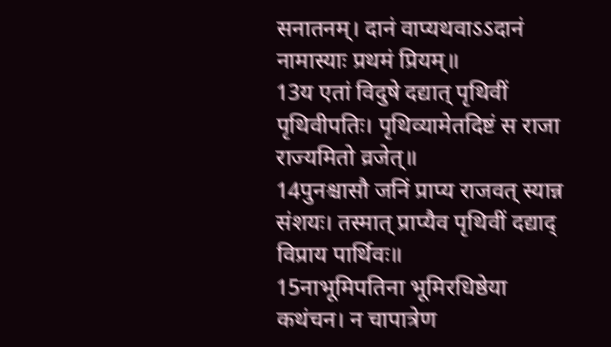सनातनम्। दानं वाप्यथवाऽऽदानं नामास्याः प्रथमं प्रियम्॥
13य एतां विदुषे दद्यात् पृथिवीं पृथिवीपतिः। पृथिव्यामेतदिष्टं स राजा राज्यमितो व्रजेत्॥
14पुनश्चासौ जनिं प्राप्य राजवत् स्यान्न संशयः। तस्मात् प्राप्यैव पृथिवीं दद्याद् विप्राय पार्थिवः॥
15नाभूमिपतिना भूमिरधिष्ठेया कथंचन। न चापात्रेण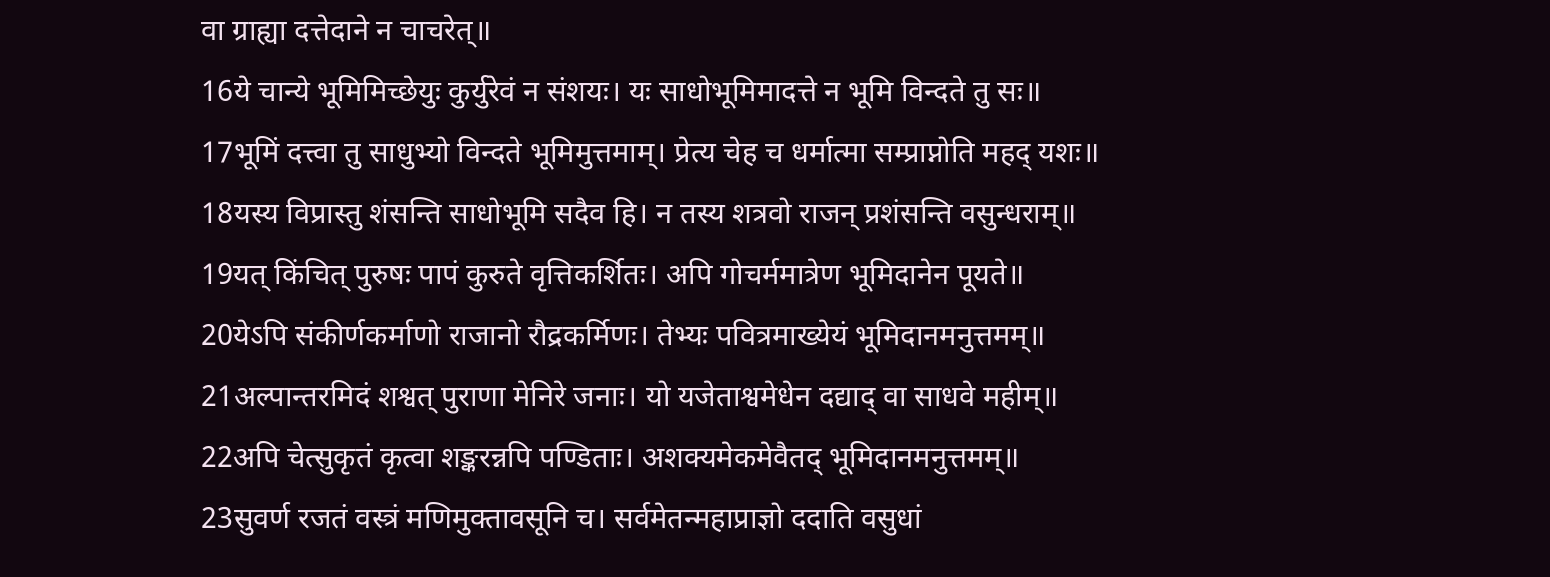वा ग्राह्या दत्तेदाने न चाचरेत्॥
16ये चान्ये भूमिमिच्छेयुः कुर्युरेवं न संशयः। यः साधोभूमिमादत्ते न भूमि विन्दते तु सः॥
17भूमिं दत्त्वा तु साधुभ्यो विन्दते भूमिमुत्तमाम्। प्रेत्य चेह च धर्मात्मा सम्प्राप्नोति महद् यशः॥
18यस्य विप्रास्तु शंसन्ति साधोभूमि सदैव हि। न तस्य शत्रवो राजन् प्रशंसन्ति वसुन्धराम्॥
19यत् किंचित् पुरुषः पापं कुरुते वृत्तिकर्शितः। अपि गोचर्ममात्रेण भूमिदानेन पूयते॥
20येऽपि संकीर्णकर्माणो राजानो रौद्रकर्मिणः। तेभ्यः पवित्रमाख्येयं भूमिदानमनुत्तमम्॥
21अल्पान्तरमिदं शश्वत् पुराणा मेनिरे जनाः। यो यजेताश्वमेधेन दद्याद् वा साधवे महीम्॥
22अपि चेत्सुकृतं कृत्वा शङ्करन्नपि पण्डिताः। अशक्यमेकमेवैतद् भूमिदानमनुत्तमम्॥
23सुवर्ण रजतं वस्त्रं मणिमुक्तावसूनि च। सर्वमेतन्महाप्राज्ञो ददाति वसुधां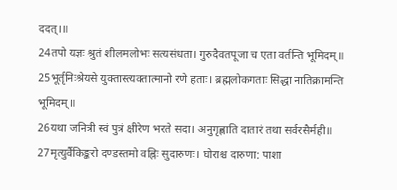ददत्।॥
24तपो यज्ञः श्रुतं शीलमलोभः सत्यसंधता। गुरुदैवतपूजा च एता वर्तन्ति भूमिदम्॥
25भूर्तृनिःश्रेयसे युक्तास्त्यक्तात्मानो रणे हताः। ब्रह्मलोकगताः सिद्धा नातिक्रामन्ति भूमिदम्॥
26यथा जनित्री स्वं पुत्रं क्षीरेण भरते सदा। अनुगृह्णाति दातारं तथा सर्वरसैर्मही॥
27मृत्युर्वैकिङ्करो दण्डस्तमो वह्निः सुदारुणः। घोराश्च दारुणा: पाशा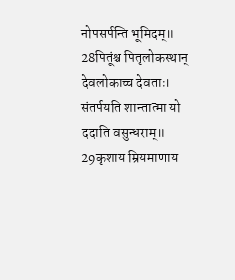नोपसर्पन्ति भूमिदम्॥
28पितूंश्च पितृलोकस्थान् देवलोकाच्च देवताः। संतर्पयति शान्तात्मा यो ददाति वसुन्धराम्॥
29कृशाय म्रियमाणाय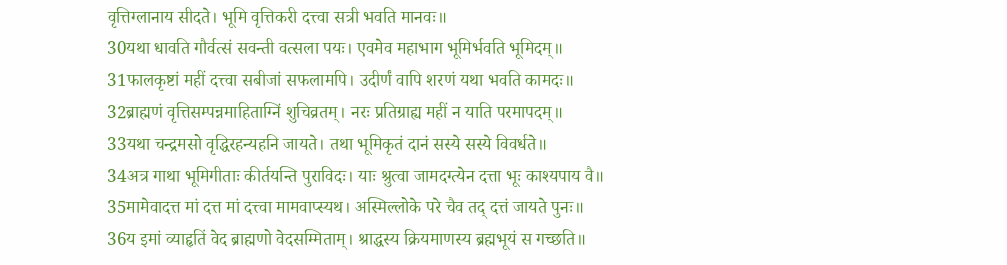वृत्तिग्लानाय सीदते। भूमि वृत्तिकरी दत्त्वा सत्री भवति मानवः॥
30यथा धावति गौर्वत्सं सवन्ती वत्सला पयः। एवमेव महाभाग भूमिर्भवति भूमिदम्॥
31फालकृष्टां महीं दत्त्वा सबीजां सफलामपि। उदीर्णं वापि शरणं यथा भवति कामदः॥
32ब्राह्मणं वृत्तिसम्पन्नमाहिताग्निं शुचिव्रतम्। नरः प्रतिग्राह्य महीं न याति परमापदम्॥
33यथा चन्द्रमसो वृद्धिरहन्यहनि जायते। तथा भूमिकृतं दानं सस्ये सस्ये विवर्धते॥
34अत्र गाथा भूमिगीताः कीर्तयन्ति पुराविदः। याः श्रुत्वा जामदग्त्येन दत्ता भूः काश्यपाय वै॥
35मामेवादत्त मां दत्त मां दत्त्वा मामवाप्स्यथ। अस्मिल्लोके परे चैव तद् दत्तं जायते पुनः॥
36य इमां व्याहृतिं वेद ब्राह्मणो वेदसम्मिताम्। श्राद्धस्य क्रियमाणस्य ब्रह्मभूयं स गच्छति॥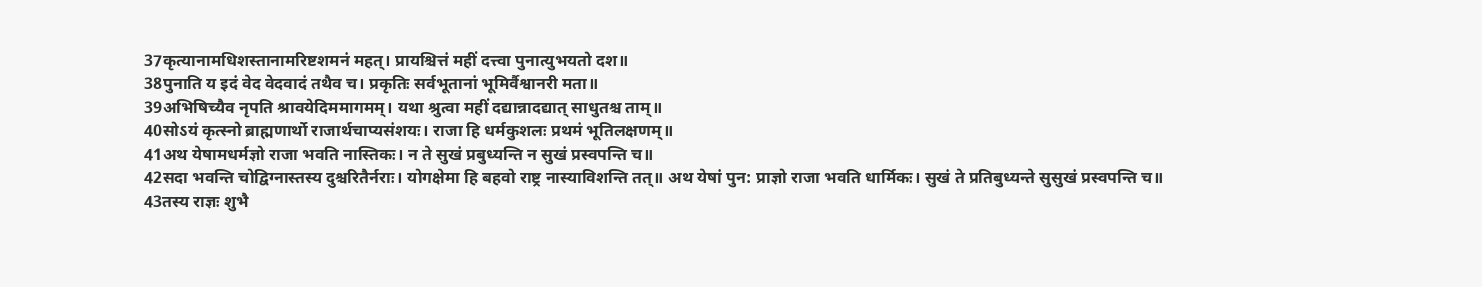37कृत्यानामधिशस्तानामरिष्टशमनं महत्। प्रायश्चित्तं महीं दत्त्वा पुनात्युभयतो दश॥
38पुनाति य इदं वेद वेदवादं तथैव च। प्रकृतिः सर्वभूतानां भूमिर्वैश्वानरी मता॥
39अभिषिच्यैव नृपति श्रावयेदिममागमम्। यथा श्रुत्वा महीं दद्यान्नादद्यात् साधुतश्च ताम्॥
40सोऽयं कृत्स्नो ब्राह्मणार्थो राजार्थचाप्यसंशयः। राजा हि धर्मकुशलः प्रथमं भूतिलक्षणम्॥
41अथ येषामधर्मज्ञो राजा भवति नास्तिकः। न ते सुखं प्रबुध्यन्ति न सुखं प्रस्वपन्ति च॥
42सदा भवन्ति चोद्विग्नास्तस्य दुश्चरितैर्नराः। योगक्षेमा हि बहवो राष्ट्र नास्याविशन्ति तत्॥ अथ येषां पुन: प्राज्ञो राजा भवति धार्मिकः। सुखं ते प्रतिबुध्यन्ते सुसुखं प्रस्वपन्ति च॥
43तस्य राज्ञः शुभै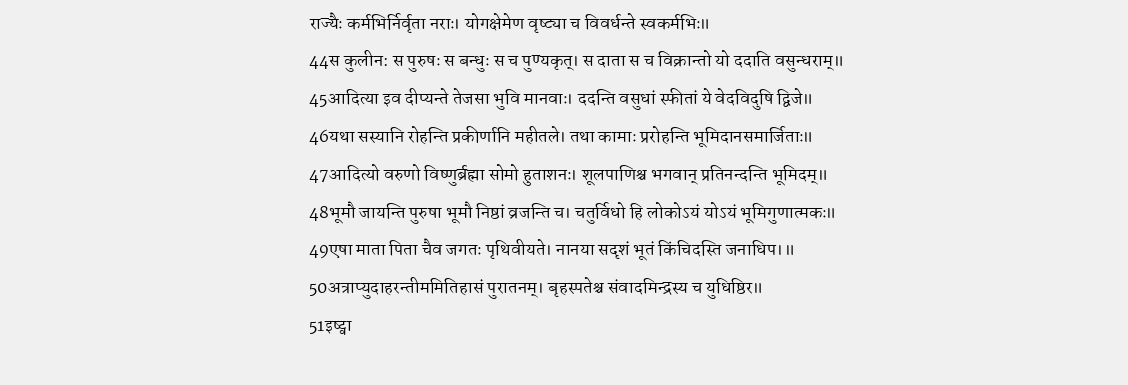राज्यैः कर्मभिर्निर्वृता नराः। योगक्षेमेण वृष्ट्या च विवर्धन्ते स्वकर्मभिः॥
44स कुलीन: स पुरुषः स बन्धुः स च पुण्यकृत्। स दाता स च विक्रान्तो यो ददाति वसुन्धराम्॥
45आदित्या इव दीप्यन्ते तेजसा भुवि मानवाः। ददन्ति वसुधां स्फीतां ये वेदविदुषि द्विजे॥
46यथा सस्यानि रोहन्ति प्रकीर्णानि महीतले। तथा कामाः प्ररोहन्ति भूमिदानसमार्जिताः॥
47आदित्यो वरुणो विष्णुर्ब्रह्मा सोमो हुताशनः। शूलपाणिश्च भगवान् प्रतिनन्दन्ति भूमिदम्॥
48भूमौ जायन्ति पुरुषा भूमौ निष्ठां व्रजन्ति च। चतुर्विधो हि लोकोऽयं योऽयं भूमिगुणात्मकः॥
49एषा माता पिता चैव जगतः पृथिवीयते। नानया सदृशं भूतं किंचिदस्ति जनाधिप।॥
50अत्राप्युदाहरन्तीममितिहासं पुरातनम्। बृहस्पतेश्च संवादमिन्द्रस्य च युधिष्ठिर॥
51इष्ट्वा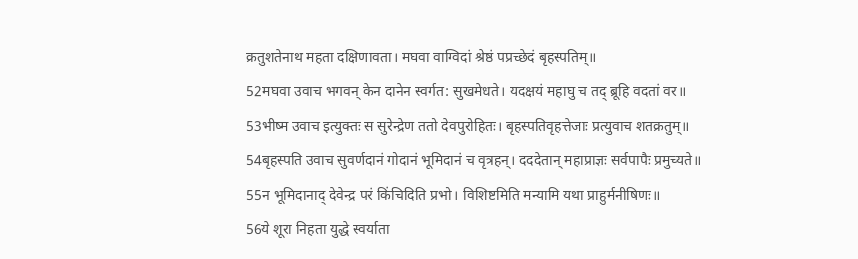क्रतुशतेनाथ महता दक्षिणावता। मघवा वाग्विदां श्रेष्ठं पप्रच्छेदं बृहस्पतिम्॥
52मघवा उवाच भगवन् केन दानेन स्वर्गत: सुखमेधते। यदक्षयं महाघु च तद् ब्रूहि वदतां वर॥
53भीष्म उवाच इत्युक्तः स सुरेन्द्रेण ततो देवपुरोहितः। बृहस्पतिवृहत्तेजाः प्रत्युवाच शतक्रतुम्॥
54बृहस्पति उवाच सुवर्णदानं गोदानं भूमिदानं च वृत्रहन्। दददेतान् महाप्राज्ञः सर्वपापैः प्रमुच्यते॥
55न भूमिदानाद् देवेन्द्र परं किंचिदिति प्रभो। विशिष्टमिति मन्यामि यथा प्राहुर्मनीषिणः॥
56ये शूरा निहता युद्धे स्वर्याता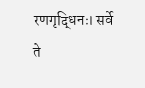रणगृद्धिनः। सर्वे ते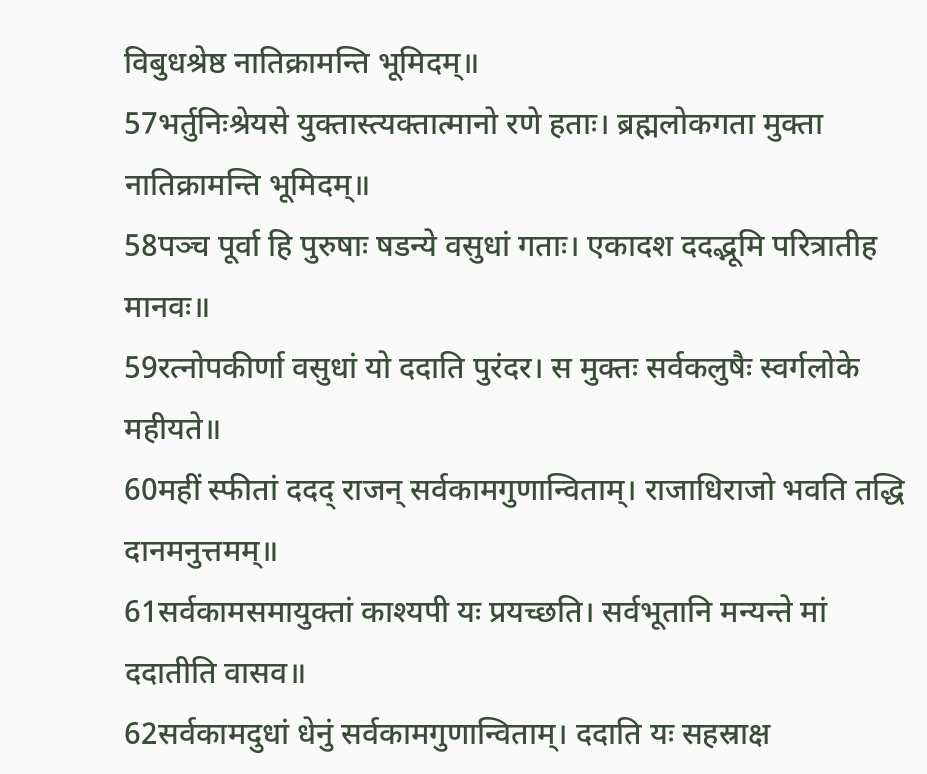विबुधश्रेष्ठ नातिक्रामन्ति भूमिदम्॥
57भर्तुनिःश्रेयसे युक्तास्त्यक्तात्मानो रणे हताः। ब्रह्मलोकगता मुक्ता नातिक्रामन्ति भूमिदम्॥
58पञ्च पूर्वा हि पुरुषाः षडन्ये वसुधां गताः। एकादश ददद्भूमि परित्रातीह मानवः॥
59रत्नोपकीर्णा वसुधां यो ददाति पुरंदर। स मुक्तः सर्वकलुषैः स्वर्गलोके महीयते॥
60महीं स्फीतां ददद् राजन् सर्वकामगुणान्विताम्। राजाधिराजो भवति तद्धि दानमनुत्तमम्॥
61सर्वकामसमायुक्तां काश्यपी यः प्रयच्छति। सर्वभूतानि मन्यन्ते मां ददातीति वासव॥
62सर्वकामदुधां धेनुं सर्वकामगुणान्विताम्। ददाति यः सहस्राक्ष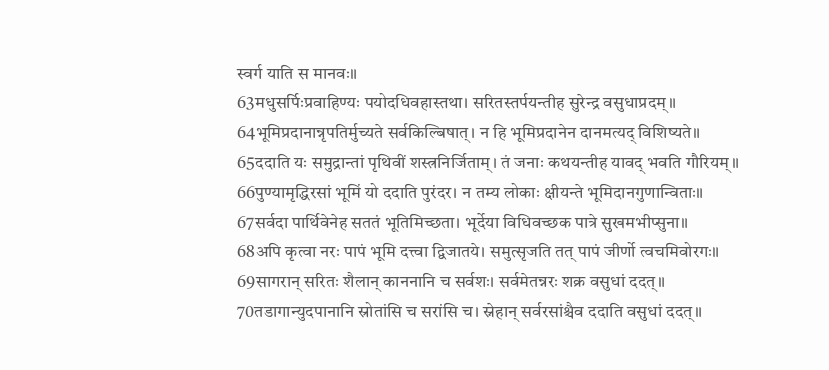स्वर्ग याति स मानवः॥
63मधुसर्पिःप्रवाहिण्यः पयोदधिवहास्तथा। सरितस्तर्पयन्तीह सुरेन्द्र वसुधाप्रदम्॥
64भूमिप्रदानान्नृपतिर्मुच्यते सर्वकिल्बिषात्। न हि भूमिप्रदानेन दानमत्यद् विशिष्यते॥
65ददाति यः समुद्रान्तां पृथिवीं शस्त्रनिर्जिताम्। तं जनाः कथयन्तीह यावद् भवति गौरियम्॥
66पुण्यामृद्धिरसां भूमिं यो ददाति पुरंदर। न तम्य लोकाः क्षीयन्ते भूमिदानगुणान्विताः॥
67सर्वदा पार्थिवेनेह सततं भूतिमिच्छता। भूर्देया विधिवच्छक पात्रे सुखमभीप्सुना॥
68अपि कृत्वा नरः पापं भूमि दत्त्वा द्विजातये। समुत्सृजति तत् पापं जीर्णो त्वचमिवोरगः॥
69सागरान् सरितः शैलान् काननानि च सर्वशः। सर्वमेतन्नरः शक्र वसुधां ददत्॥
70तडागान्युदपानानि स्रोतांसि च सरांसि च। स्नेहान् सर्वरसांश्चैव ददाति वसुधां ददत्॥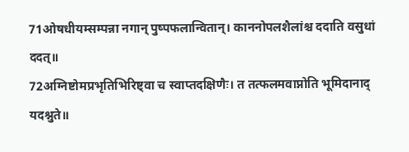71ओषधीयम्सम्पन्ना नगान् पुष्पफलान्वितान्। काननोपलशैलांश्च ददाति वसुधां ददत्॥
72अग्निष्टोमप्रभृतिभिरिष्ट्वा च स्वाप्तदक्षिणैः। त तत्फलमवाप्नोति भूमिदानाद् यदश्नुते॥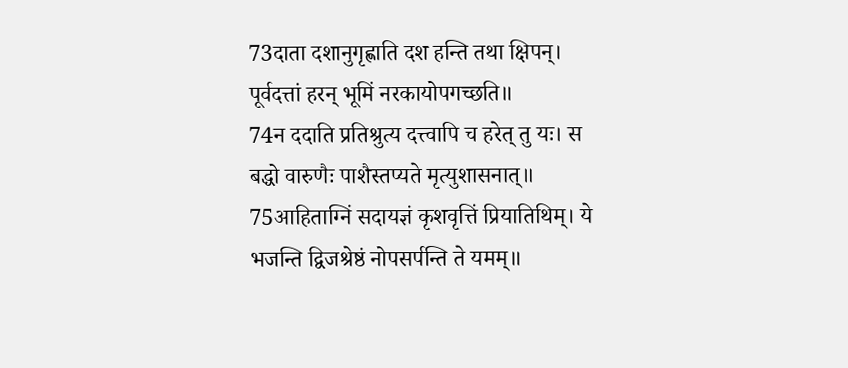73दाता दशानुगृह्णाति दश हन्ति तथा क्षिपन्। पूर्वदत्तां हरन् भूमिं नरकायोपगच्छति॥
74न ददाति प्रतिश्रुत्य दत्त्वापि च हरेत् तु यः। स बद्धो वारुणैः पाशैस्तप्यते मृत्युशासनात्॥
75आहिताग्निं सदायज्ञं कृशवृत्तिं प्रियातिथिम्। ये भजन्ति द्विजश्रेष्ठं नोपसर्पन्ति ते यमम्॥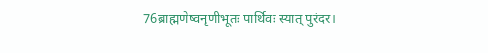76ब्राह्मणेष्वनृणीभूतः पार्थिवः स्यात् पुरंदर।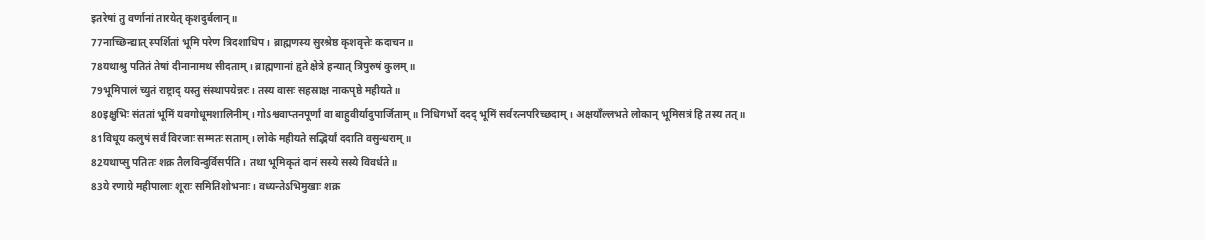इतरेषां तु वर्णानां तारयेत् कृशदुर्बलान्॥
77नाच्छिन्द्यात् स्पर्शितां भूमि परेण त्रिदशाधिप। ब्राह्मणस्य सुरश्रेष्ठ कृशवृत्तेः कदाचन॥
78यथाश्रु पतितं तेषां दीनानामथ सीदताम्। ब्राह्मणानां हृते क्षेत्रे हन्यात् त्रिपुरुषं कुलम्॥
79भूमिपालं च्युतं राष्ट्राद् यस्तु संस्थापयेन्नरः। तस्य वासः सहस्राक्ष नाकपृष्ठे महीयते॥
80इक्षुभिः संततां भूमिं यवगोधूमशालिनीम्। गोऽश्ववाप्तनपूर्णां वा बाहुवीर्यादुपार्जिताम्॥ निधिगर्भो ददद् भूमिं सर्वरत्नपरिच्छदाम्। अक्षयाँल्लभते लोकान् भूमिसत्रं हि तस्य तत्॥
81विधूय कलुषं सर्वं विरजाः सम्मतः सताम्। लोके महीयते सद्भिर्यां ददाति वसुन्धराम्॥
82यथाप्सु पतितः शक्र तैलविन्दुर्विसर्पति। तथा भूमिकृतं दानं सस्ये सस्ये विवर्धते॥
83ये रणाग्रे महीपालाः शूराः समितिशोभनाः। वध्यन्तेऽभिमुखाः शक्र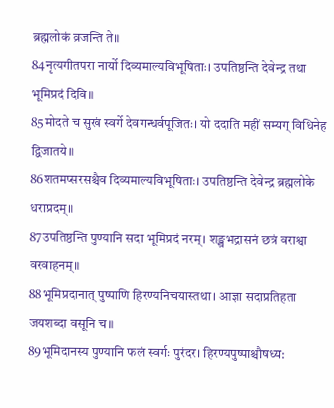ब्रह्मलोकं व्रजन्ति ते॥
84नृत्यगीतपरा नार्यो दिव्यमाल्यविभूषिताः। उपतिष्ठन्ति देवेन्द्र तथा भूमिप्रदं दिवि॥
85मोदते च सुखं स्वर्गे देवगन्धर्वपूजितः। यो ददाति महीं सम्यग् विधिनेह द्विजातये॥
86शतमप्सरसश्चैव दिव्यमाल्यविभूषिताः। उपतिष्ठन्ति देवेन्द्र ब्रह्मलोके धराप्रदम्॥
87उपतिष्ठन्ति पुण्यानि सदा भूमिप्रदं नरम्। शङ्खभद्रासनं छत्रं वराश्वा वरवाहनम्॥
88भूमिप्रदानात् पुष्पाणि हिरण्यनिचयास्तथा। आज्ञा सदाप्रतिहता जयशब्दा वसूनि च॥
89भूमिदानस्य पुण्यानि फलं स्वर्गः पुरंदर। हिरण्यपुष्पाश्चौषध्य: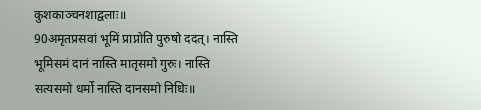कुशकाञ्चनशाद्वलाः॥
90अमृतप्रसवां भूमिं प्राप्नोति पुरुषो ददत्। नास्ति भूमिसमं दानं नास्ति मातृसमो गुरुः। नास्ति सत्यसमो धर्मो नास्ति दानसमो निधिः॥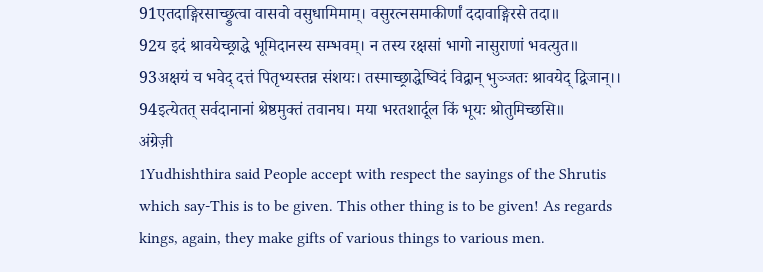91एतदाङ्गिरसाच्छ्रुत्वा वासवो वसुधामिमाम्। वसुरत्नसमाकीर्णां ददावाङ्गिरसे तदा॥
92य इदं श्रावयेच्छ्राद्धे भूमिदानस्य सम्भवम्। न तस्य रक्षसां भागो नासुराणां भवत्युत॥
93अक्षयं च भवेद् दत्तं पितृभ्यस्तन्न संशयः। तस्माच्छ्राद्धेष्विदं विद्वान् भुञ्जतः श्रावयेद् द्विजान्।।
94इत्येतत् सर्वदानानां श्रेष्ठमुक्तं तवानघ। मया भरतशार्दूल किं भूयः श्रोतुमिच्छसि॥
अंग्रेज़ी
1Yudhishthira said People accept with respect the sayings of the Shrutis which say-This is to be given. This other thing is to be given! As regards kings, again, they make gifts of various things to various men.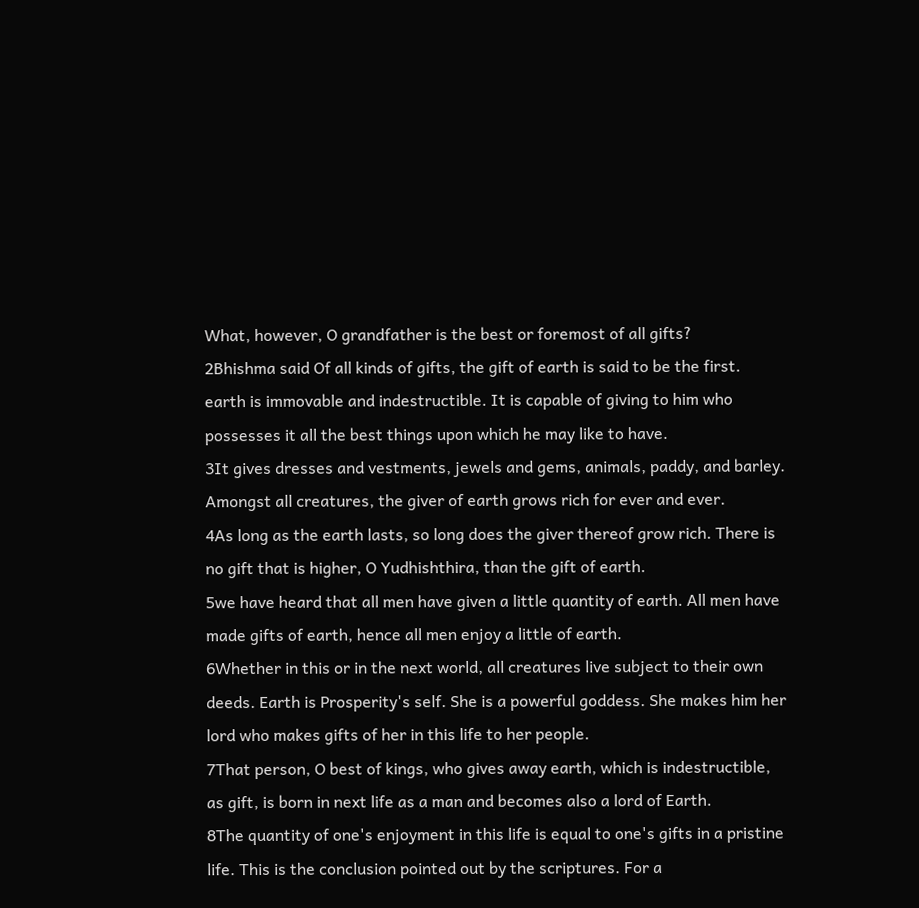What, however, O grandfather is the best or foremost of all gifts?
2Bhishma said Of all kinds of gifts, the gift of earth is said to be the first. earth is immovable and indestructible. It is capable of giving to him who possesses it all the best things upon which he may like to have.
3It gives dresses and vestments, jewels and gems, animals, paddy, and barley. Amongst all creatures, the giver of earth grows rich for ever and ever.
4As long as the earth lasts, so long does the giver thereof grow rich. There is no gift that is higher, O Yudhishthira, than the gift of earth.
5we have heard that all men have given a little quantity of earth. All men have made gifts of earth, hence all men enjoy a little of earth.
6Whether in this or in the next world, all creatures live subject to their own deeds. Earth is Prosperity's self. She is a powerful goddess. She makes him her lord who makes gifts of her in this life to her people.
7That person, O best of kings, who gives away earth, which is indestructible, as gift, is born in next life as a man and becomes also a lord of Earth.
8The quantity of one's enjoyment in this life is equal to one's gifts in a pristine life. This is the conclusion pointed out by the scriptures. For a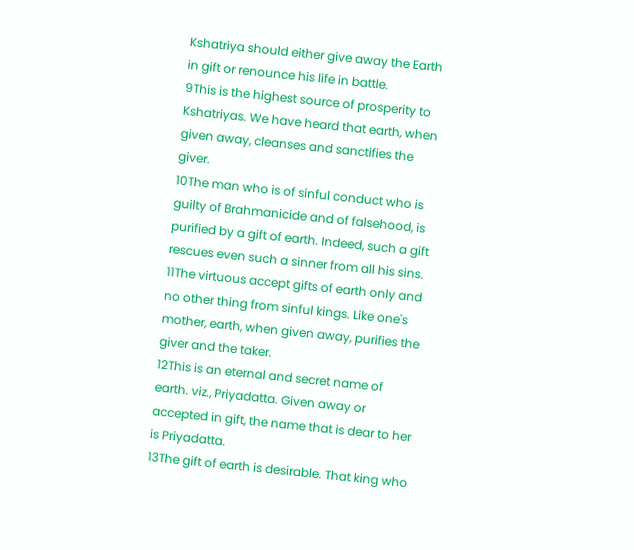Kshatriya should either give away the Earth in gift or renounce his life in battle.
9This is the highest source of prosperity to Kshatriyas. We have heard that earth, when given away, cleanses and sanctifies the giver.
10The man who is of sinful conduct who is guilty of Brahmanicide and of falsehood, is purified by a gift of earth. Indeed, such a gift rescues even such a sinner from all his sins.
11The virtuous accept gifts of earth only and no other thing from sinful kings. Like one's mother, earth, when given away, purifies the giver and the taker.
12This is an eternal and secret name of earth. viz., Priyadatta. Given away or accepted in gift, the name that is dear to her is Priyadatta.
13The gift of earth is desirable. That king who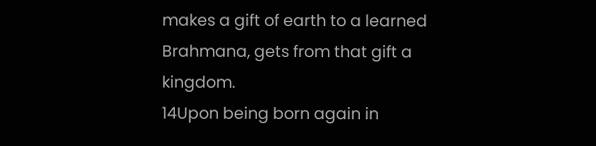makes a gift of earth to a learned Brahmana, gets from that gift a kingdom.
14Upon being born again in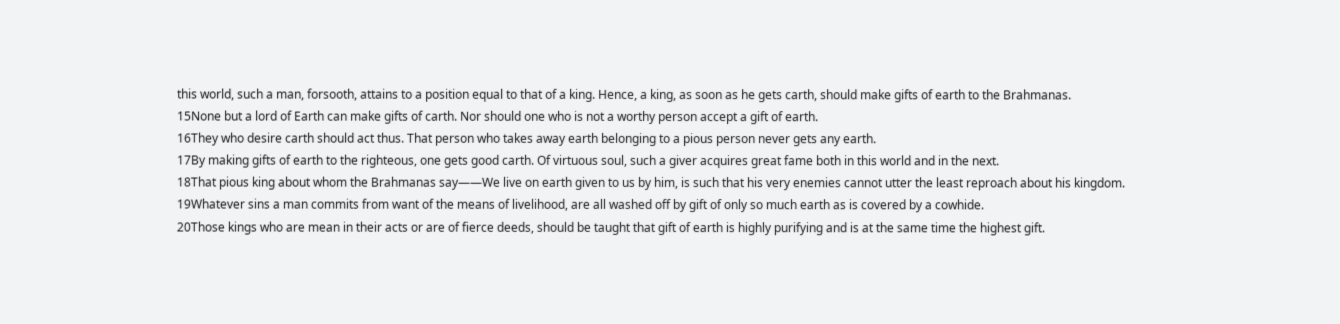this world, such a man, forsooth, attains to a position equal to that of a king. Hence, a king, as soon as he gets carth, should make gifts of earth to the Brahmanas.
15None but a lord of Earth can make gifts of carth. Nor should one who is not a worthy person accept a gift of earth.
16They who desire carth should act thus. That person who takes away earth belonging to a pious person never gets any earth.
17By making gifts of earth to the righteous, one gets good carth. Of virtuous soul, such a giver acquires great fame both in this world and in the next.
18That pious king about whom the Brahmanas say——We live on earth given to us by him, is such that his very enemies cannot utter the least reproach about his kingdom.
19Whatever sins a man commits from want of the means of livelihood, are all washed off by gift of only so much earth as is covered by a cowhide.
20Those kings who are mean in their acts or are of fierce deeds, should be taught that gift of earth is highly purifying and is at the same time the highest gift.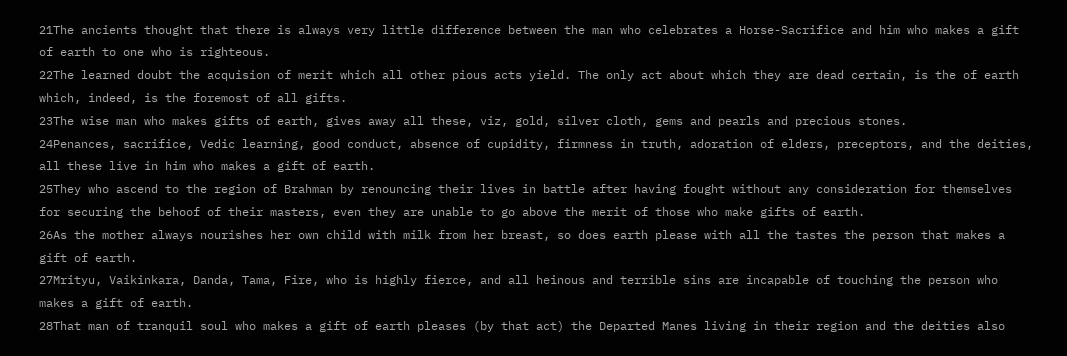21The ancients thought that there is always very little difference between the man who celebrates a Horse-Sacrifice and him who makes a gift of earth to one who is righteous.
22The learned doubt the acquision of merit which all other pious acts yield. The only act about which they are dead certain, is the of earth which, indeed, is the foremost of all gifts.
23The wise man who makes gifts of earth, gives away all these, viz, gold, silver cloth, gems and pearls and precious stones.
24Penances, sacrifice, Vedic learning, good conduct, absence of cupidity, firmness in truth, adoration of elders, preceptors, and the deities, all these live in him who makes a gift of earth.
25They who ascend to the region of Brahman by renouncing their lives in battle after having fought without any consideration for themselves for securing the behoof of their masters, even they are unable to go above the merit of those who make gifts of earth.
26As the mother always nourishes her own child with milk from her breast, so does earth please with all the tastes the person that makes a gift of earth.
27Mrityu, Vaikinkara, Danda, Tama, Fire, who is highly fierce, and all heinous and terrible sins are incapable of touching the person who makes a gift of earth.
28That man of tranquil soul who makes a gift of earth pleases (by that act) the Departed Manes living in their region and the deities also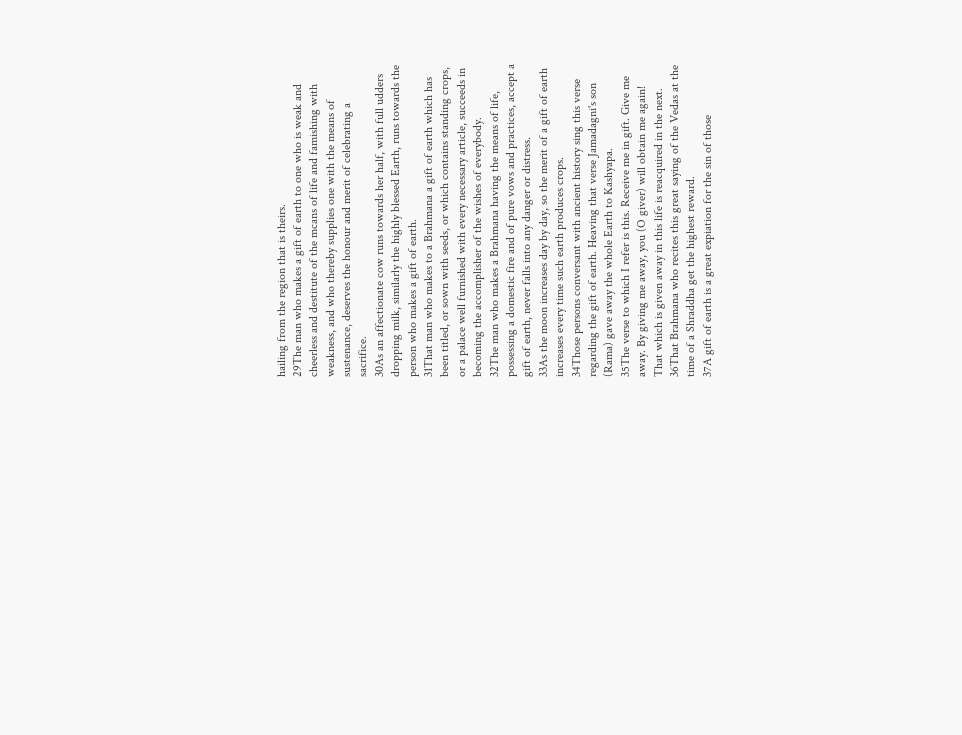hailing from the region that is theirs.
29The man who makes a gift of earth to one who is weak and cheerless and destitute of the mcans of life and famishing with weakness, and who thereby supplies one with the means of sustenance, deserves the honour and merit of celebrating a sacrifice.
30As an affectionate cow runs towards her half, with full udders dropping milk, similarly the highly blessed Earth, runs towards the person who makes a gift of earth.
31That man who makes to a Brahmana a gift of earth which has been titled, or sown with seeds, or which contains standing crops, or a palace well furnished with every necessary article, succeeds in becoming the accomplisher of the wishes of everybody.
32The man who makes a Brahmana having the means of life, possessing a domestic fire and of pure vows and practices, accept a gift of earth, never falls into any danger or distress.
33As the moon increases day by day, so the merit of a gift of earth increases every time such earth produces crops.
34Those persons conversant with ancient history sing this verse regarding the gift of earth. Heaving that verse Jamadagni's son (Rama) gave away the whole Earth to Kashyapa.
35The verse to which I refer is this. Receive me in gift. Give me away. By giving me away, you (O giver) will obtain me again! That which is given away in this life is reacquired in the next.
36That Brahmana who recites this great saying of the Vedas at the time of a Shraddha get the highest reward.
37A gift of earth is a great expiation for the sin of those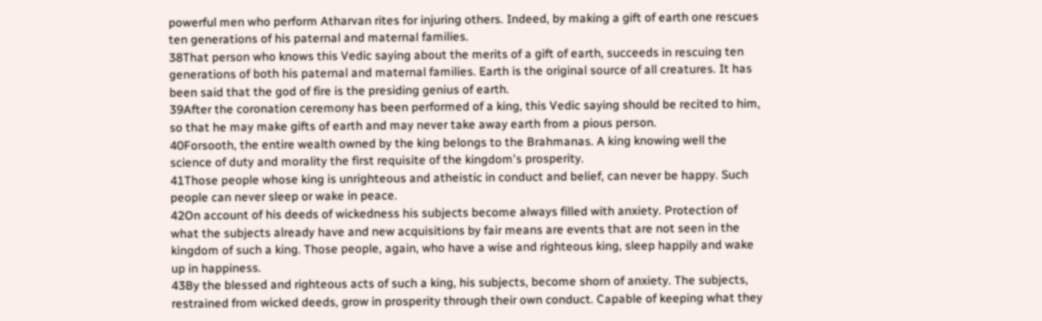powerful men who perform Atharvan rites for injuring others. Indeed, by making a gift of earth one rescues ten generations of his paternal and maternal families.
38That person who knows this Vedic saying about the merits of a gift of earth, succeeds in rescuing ten generations of both his paternal and maternal families. Earth is the original source of all creatures. It has been said that the god of fire is the presiding genius of earth.
39After the coronation ceremony has been performed of a king, this Vedic saying should be recited to him, so that he may make gifts of earth and may never take away earth from a pious person.
40Forsooth, the entire wealth owned by the king belongs to the Brahmanas. A king knowing well the science of duty and morality the first requisite of the kingdom's prosperity.
41Those people whose king is unrighteous and atheistic in conduct and belief, can never be happy. Such people can never sleep or wake in peace.
42On account of his deeds of wickedness his subjects become always filled with anxiety. Protection of what the subjects already have and new acquisitions by fair means are events that are not seen in the kingdom of such a king. Those people, again, who have a wise and righteous king, sleep happily and wake up in happiness.
43By the blessed and righteous acts of such a king, his subjects, become shorn of anxiety. The subjects, restrained from wicked deeds, grow in prosperity through their own conduct. Capable of keeping what they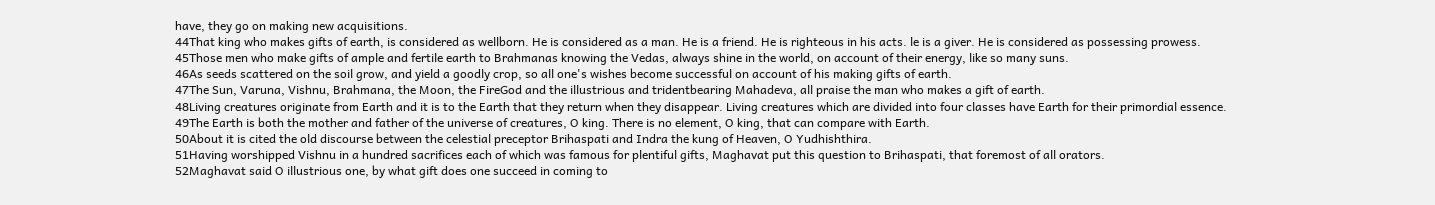have, they go on making new acquisitions.
44That king who makes gifts of earth, is considered as wellborn. He is considered as a man. He is a friend. He is righteous in his acts. le is a giver. He is considered as possessing prowess.
45Those men who make gifts of ample and fertile earth to Brahmanas knowing the Vedas, always shine in the world, on account of their energy, like so many suns.
46As seeds scattered on the soil grow, and yield a goodly crop, so all one's wishes become successful on account of his making gifts of earth.
47The Sun, Varuna, Vishnu, Brahmana, the Moon, the FireGod and the illustrious and tridentbearing Mahadeva, all praise the man who makes a gift of earth.
48Living creatures originate from Earth and it is to the Earth that they return when they disappear. Living creatures which are divided into four classes have Earth for their primordial essence.
49The Earth is both the mother and father of the universe of creatures, O king. There is no element, O king, that can compare with Earth.
50About it is cited the old discourse between the celestial preceptor Brihaspati and Indra the kung of Heaven, O Yudhishthira.
51Having worshipped Vishnu in a hundred sacrifices each of which was famous for plentiful gifts, Maghavat put this question to Brihaspati, that foremost of all orators.
52Maghavat said O illustrious one, by what gift does one succeed in coming to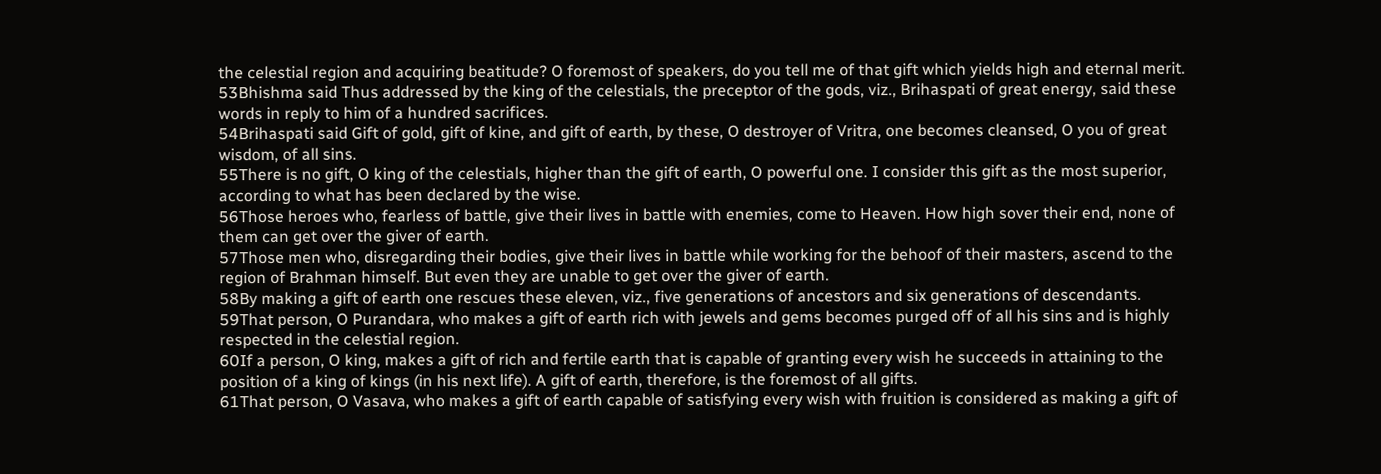the celestial region and acquiring beatitude? O foremost of speakers, do you tell me of that gift which yields high and eternal merit.
53Bhishma said Thus addressed by the king of the celestials, the preceptor of the gods, viz., Brihaspati of great energy, said these words in reply to him of a hundred sacrifices.
54Brihaspati said Gift of gold, gift of kine, and gift of earth, by these, O destroyer of Vritra, one becomes cleansed, O you of great wisdom, of all sins.
55There is no gift, O king of the celestials, higher than the gift of earth, O powerful one. I consider this gift as the most superior, according to what has been declared by the wise.
56Those heroes who, fearless of battle, give their lives in battle with enemies, come to Heaven. How high sover their end, none of them can get over the giver of earth.
57Those men who, disregarding their bodies, give their lives in battle while working for the behoof of their masters, ascend to the region of Brahman himself. But even they are unable to get over the giver of earth.
58By making a gift of earth one rescues these eleven, viz., five generations of ancestors and six generations of descendants.
59That person, O Purandara, who makes a gift of earth rich with jewels and gems becomes purged off of all his sins and is highly respected in the celestial region.
60If a person, O king, makes a gift of rich and fertile earth that is capable of granting every wish he succeeds in attaining to the position of a king of kings (in his next life). A gift of earth, therefore, is the foremost of all gifts.
61That person, O Vasava, who makes a gift of earth capable of satisfying every wish with fruition is considered as making a gift of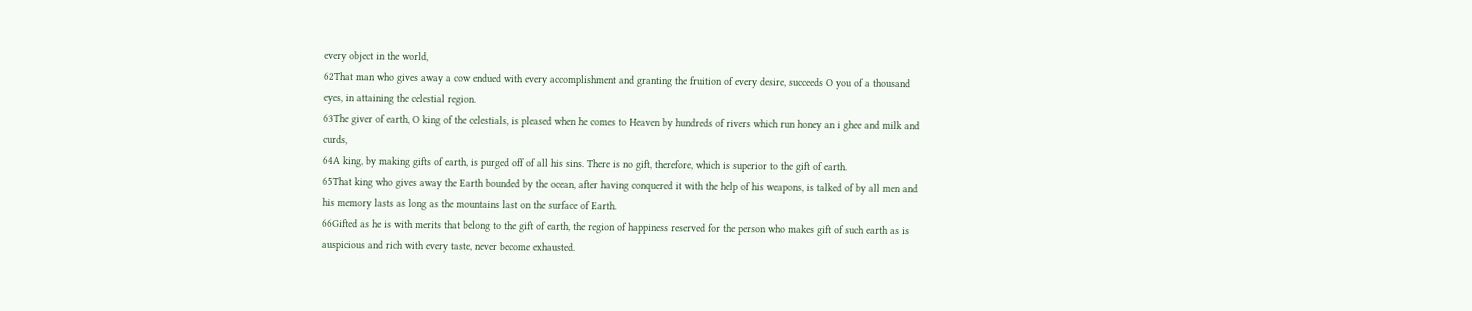every object in the world,
62That man who gives away a cow endued with every accomplishment and granting the fruition of every desire, succeeds O you of a thousand eyes, in attaining the celestial region.
63The giver of earth, O king of the celestials, is pleased when he comes to Heaven by hundreds of rivers which run honey an i ghee and milk and curds,
64A king, by making gifts of earth, is purged off of all his sins. There is no gift, therefore, which is superior to the gift of earth.
65That king who gives away the Earth bounded by the ocean, after having conquered it with the help of his weapons, is talked of by all men and his memory lasts as long as the mountains last on the surface of Earth.
66Gifted as he is with merits that belong to the gift of earth, the region of happiness reserved for the person who makes gift of such earth as is auspicious and rich with every taste, never become exhausted.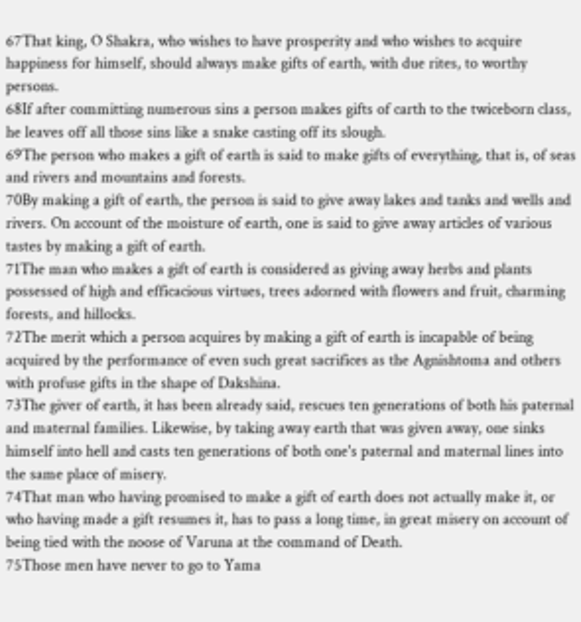67That king, O Shakra, who wishes to have prosperity and who wishes to acquire happiness for himself, should always make gifts of earth, with due rites, to worthy persons.
68If after committing numerous sins a person makes gifts of carth to the twiceborn class, he leaves off all those sins like a snake casting off its slough.
69The person who makes a gift of earth is said to make gifts of everything, that is, of seas and rivers and mountains and forests.
70By making a gift of earth, the person is said to give away lakes and tanks and wells and rivers. On account of the moisture of earth, one is said to give away articles of various tastes by making a gift of earth.
71The man who makes a gift of earth is considered as giving away herbs and plants possessed of high and efficacious virtues, trees adorned with flowers and fruit, charming forests, and hillocks.
72The merit which a person acquires by making a gift of earth is incapable of being acquired by the performance of even such great sacrifices as the Agnishtoma and others with profuse gifts in the shape of Dakshina.
73The giver of earth, it has been already said, rescues ten generations of both his paternal and maternal families. Likewise, by taking away earth that was given away, one sinks himself into hell and casts ten generations of both one's paternal and maternal lines into the same place of misery.
74That man who having promised to make a gift of earth does not actually make it, or who having made a gift resumes it, has to pass a long time, in great misery on account of being tied with the noose of Varuna at the command of Death.
75Those men have never to go to Yama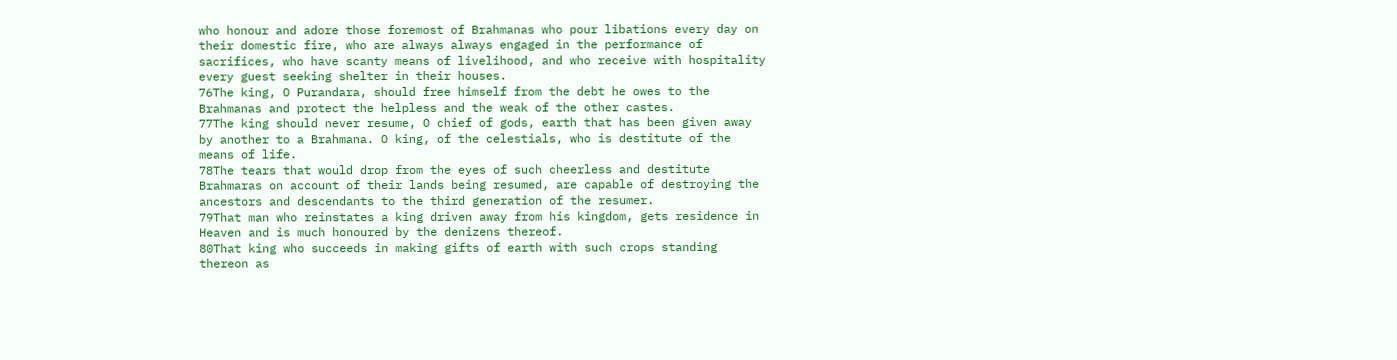who honour and adore those foremost of Brahmanas who pour libations every day on their domestic fire, who are always always engaged in the performance of sacrifices, who have scanty means of livelihood, and who receive with hospitality every guest seeking shelter in their houses.
76The king, O Purandara, should free himself from the debt he owes to the Brahmanas and protect the helpless and the weak of the other castes.
77The king should never resume, O chief of gods, earth that has been given away by another to a Brahmana. O king, of the celestials, who is destitute of the means of life.
78The tears that would drop from the eyes of such cheerless and destitute Brahmaras on account of their lands being resumed, are capable of destroying the ancestors and descendants to the third generation of the resumer.
79That man who reinstates a king driven away from his kingdom, gets residence in Heaven and is much honoured by the denizens thereof.
80That king who succeeds in making gifts of earth with such crops standing thereon as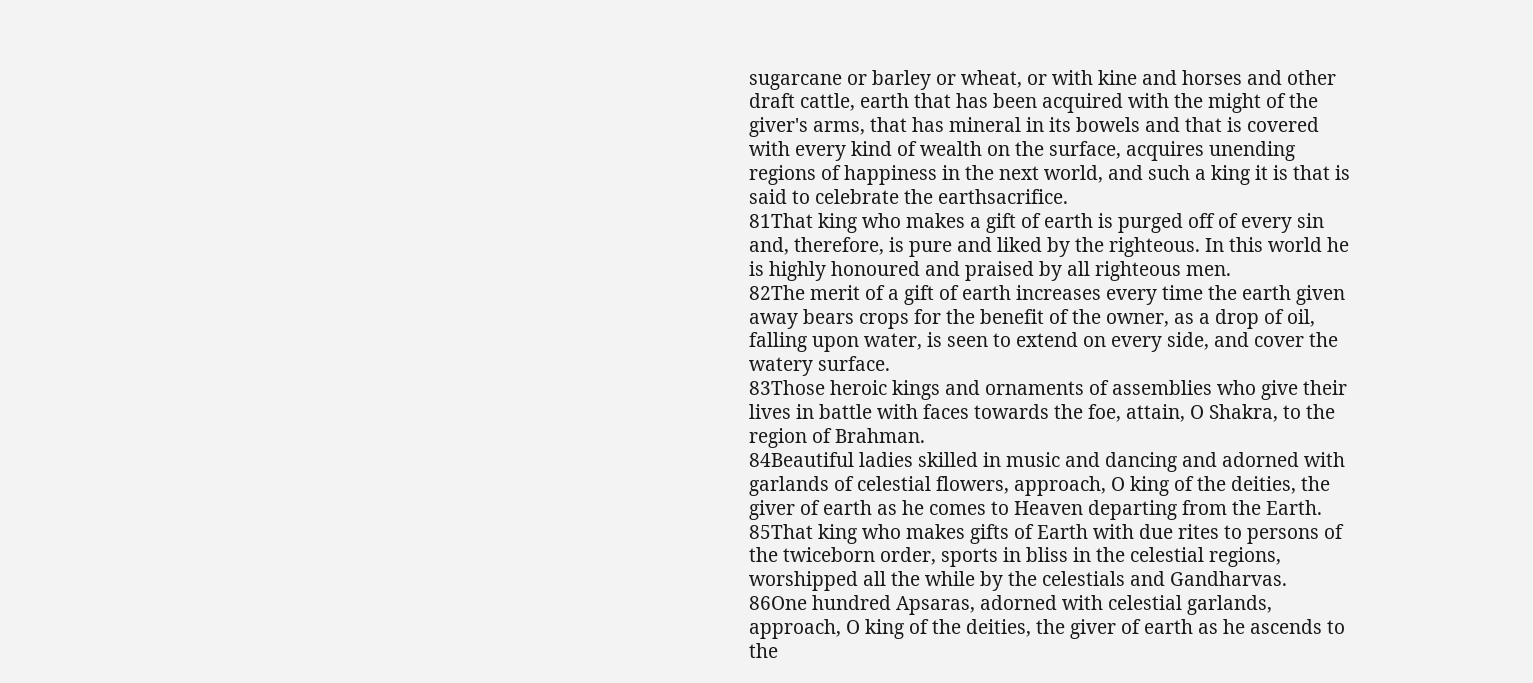sugarcane or barley or wheat, or with kine and horses and other draft cattle, earth that has been acquired with the might of the giver's arms, that has mineral in its bowels and that is covered with every kind of wealth on the surface, acquires unending regions of happiness in the next world, and such a king it is that is said to celebrate the earthsacrifice.
81That king who makes a gift of earth is purged off of every sin and, therefore, is pure and liked by the righteous. In this world he is highly honoured and praised by all righteous men.
82The merit of a gift of earth increases every time the earth given away bears crops for the benefit of the owner, as a drop of oil, falling upon water, is seen to extend on every side, and cover the watery surface.
83Those heroic kings and ornaments of assemblies who give their lives in battle with faces towards the foe, attain, O Shakra, to the region of Brahman.
84Beautiful ladies skilled in music and dancing and adorned with garlands of celestial flowers, approach, O king of the deities, the giver of earth as he comes to Heaven departing from the Earth.
85That king who makes gifts of Earth with due rites to persons of the twiceborn order, sports in bliss in the celestial regions, worshipped all the while by the celestials and Gandharvas.
86One hundred Apsaras, adorned with celestial garlands, approach, O king of the deities, the giver of earth as he ascends to the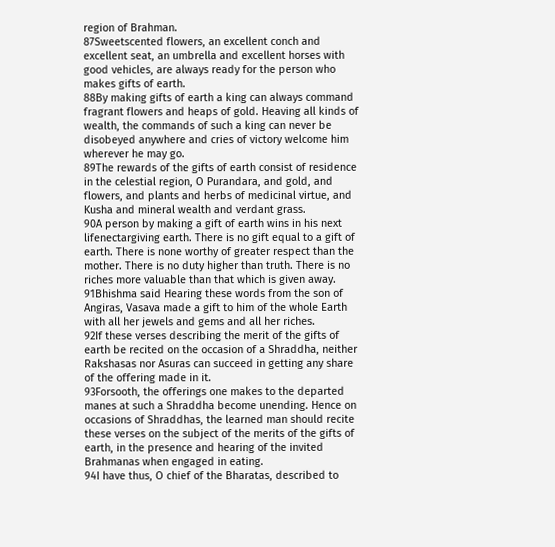region of Brahman.
87Sweetscented flowers, an excellent conch and excellent seat, an umbrella and excellent horses with good vehicles, are always ready for the person who makes gifts of earth.
88By making gifts of earth a king can always command fragrant flowers and heaps of gold. Heaving all kinds of wealth, the commands of such a king can never be disobeyed anywhere and cries of victory welcome him wherever he may go.
89The rewards of the gifts of earth consist of residence in the celestial region, O Purandara, and gold, and flowers, and plants and herbs of medicinal virtue, and Kusha and mineral wealth and verdant grass.
90A person by making a gift of earth wins in his next lifenectargiving earth. There is no gift equal to a gift of earth. There is none worthy of greater respect than the mother. There is no duty higher than truth. There is no riches more valuable than that which is given away.
91Bhishma said Hearing these words from the son of Angiras, Vasava made a gift to him of the whole Earth with all her jewels and gems and all her riches.
92If these verses describing the merit of the gifts of earth be recited on the occasion of a Shraddha, neither Rakshasas nor Asuras can succeed in getting any share of the offering made in it.
93Forsooth, the offerings one makes to the departed manes at such a Shraddha become unending. Hence on occasions of Shraddhas, the learned man should recite these verses on the subject of the merits of the gifts of earth, in the presence and hearing of the invited Brahmanas when engaged in eating.
94I have thus, O chief of the Bharatas, described to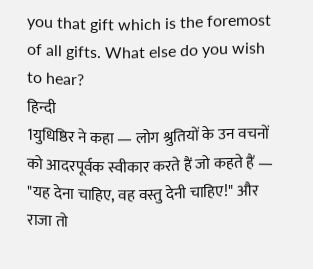you that gift which is the foremost of all gifts. What else do you wish to hear?
हिन्दी
1युधिष्ठिर ने कहा — लोग श्रुतियों के उन वचनों को आदरपूर्वक स्वीकार करते हैं जो कहते हैं — "यह देना चाहिए, वह वस्तु देनी चाहिए!" और राजा तो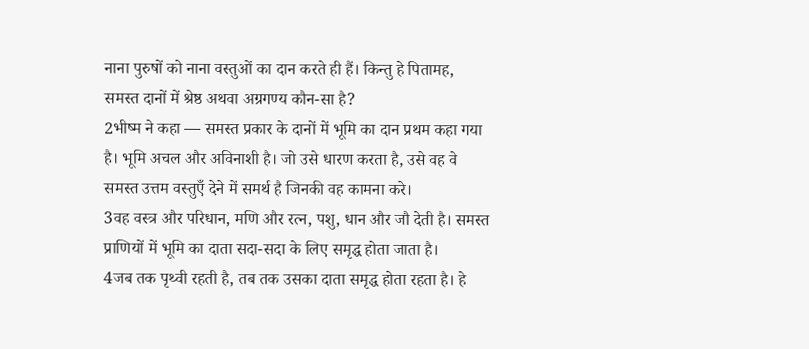नाना पुरुषों को नाना वस्तुओं का दान करते ही हैं। किन्तु हे पितामह, समस्त दानों में श्रेष्ठ अथवा अग्रगण्य कौन-सा है?
2भीष्म ने कहा — समस्त प्रकार के दानों में भूमि का दान प्रथम कहा गया है। भूमि अचल और अविनाशी है। जो उसे धारण करता है, उसे वह वे समस्त उत्तम वस्तुएँ देने में समर्थ है जिनकी वह कामना करे।
3वह वस्त्र और परिधान, मणि और रत्न, पशु, धान और जौ देती है। समस्त प्राणियों में भूमि का दाता सदा-सदा के लिए समृद्ध होता जाता है।
4जब तक पृथ्वी रहती है, तब तक उसका दाता समृद्ध होता रहता है। हे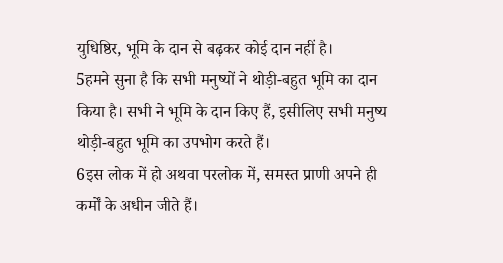युधिष्ठिर, भूमि के दान से बढ़कर कोई दान नहीं है।
5हमने सुना है कि सभी मनुष्यों ने थोड़ी-बहुत भूमि का दान किया है। सभी ने भूमि के दान किए हैं, इसीलिए सभी मनुष्य थोड़ी-बहुत भूमि का उपभोग करते हैं।
6इस लोक में हो अथवा परलोक में, समस्त प्राणी अपने ही कर्मों के अधीन जीते हैं।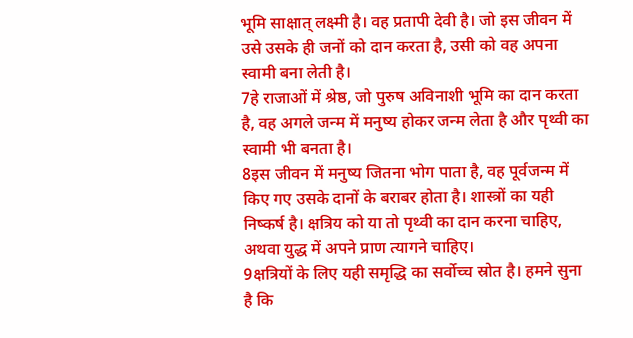भूमि साक्षात् लक्ष्मी है। वह प्रतापी देवी है। जो इस जीवन में उसे उसके ही जनों को दान करता है, उसी को वह अपना स्वामी बना लेती है।
7हे राजाओं में श्रेष्ठ, जो पुरुष अविनाशी भूमि का दान करता है, वह अगले जन्म में मनुष्य होकर जन्म लेता है और पृथ्वी का स्वामी भी बनता है।
8इस जीवन में मनुष्य जितना भोग पाता है, वह पूर्वजन्म में किए गए उसके दानों के बराबर होता है। शास्त्रों का यही निष्कर्ष है। क्षत्रिय को या तो पृथ्वी का दान करना चाहिए, अथवा युद्ध में अपने प्राण त्यागने चाहिए।
9क्षत्रियों के लिए यही समृद्धि का सर्वोच्च स्रोत है। हमने सुना है कि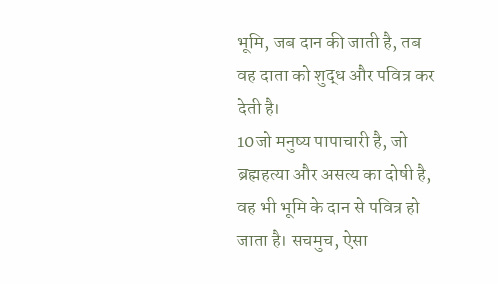भूमि, जब दान की जाती है, तब वह दाता को शुद्ध और पवित्र कर देती है।
10जो मनुष्य पापाचारी है, जो ब्रह्महत्या और असत्य का दोषी है, वह भी भूमि के दान से पवित्र हो जाता है। सचमुच, ऐसा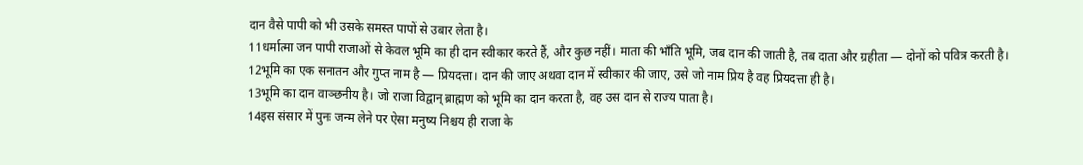दान वैसे पापी को भी उसके समस्त पापों से उबार लेता है।
11धर्मात्मा जन पापी राजाओं से केवल भूमि का ही दान स्वीकार करते हैं, और कुछ नहीं। माता की भाँति भूमि, जब दान की जाती है, तब दाता और ग्रहीता — दोनों को पवित्र करती है।
12भूमि का एक सनातन और गुप्त नाम है — प्रियदत्ता। दान की जाए अथवा दान में स्वीकार की जाए, उसे जो नाम प्रिय है वह प्रियदत्ता ही है।
13भूमि का दान वाञ्छनीय है। जो राजा विद्वान् ब्राह्मण को भूमि का दान करता है, वह उस दान से राज्य पाता है।
14इस संसार में पुनः जन्म लेने पर ऐसा मनुष्य निश्चय ही राजा के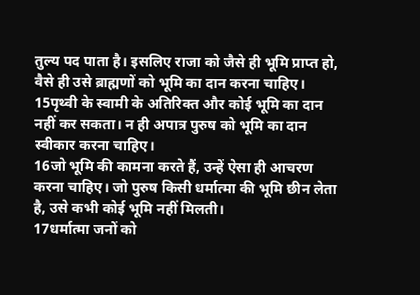तुल्य पद पाता है। इसलिए राजा को जैसे ही भूमि प्राप्त हो, वैसे ही उसे ब्राह्मणों को भूमि का दान करना चाहिए।
15पृथ्वी के स्वामी के अतिरिक्त और कोई भूमि का दान नहीं कर सकता। न ही अपात्र पुरुष को भूमि का दान स्वीकार करना चाहिए।
16जो भूमि की कामना करते हैं, उन्हें ऐसा ही आचरण करना चाहिए। जो पुरुष किसी धर्मात्मा की भूमि छीन लेता है, उसे कभी कोई भूमि नहीं मिलती।
17धर्मात्मा जनों को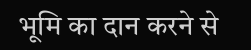भूमि का दान करने से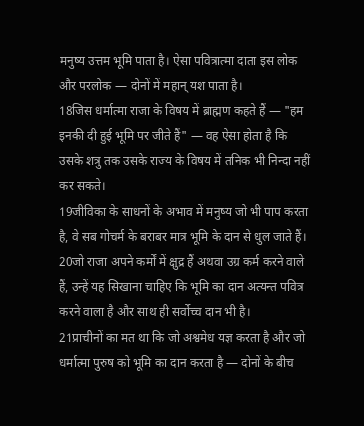मनुष्य उत्तम भूमि पाता है। ऐसा पवित्रात्मा दाता इस लोक और परलोक — दोनों में महान् यश पाता है।
18जिस धर्मात्मा राजा के विषय में ब्राह्मण कहते हैं — "हम इनकी दी हुई भूमि पर जीते हैं" — वह ऐसा होता है कि उसके शत्रु तक उसके राज्य के विषय में तनिक भी निन्दा नहीं कर सकते।
19जीविका के साधनों के अभाव में मनुष्य जो भी पाप करता है, वे सब गोचर्म के बराबर मात्र भूमि के दान से धुल जाते हैं।
20जो राजा अपने कर्मों में क्षुद्र हैं अथवा उग्र कर्म करने वाले हैं, उन्हें यह सिखाना चाहिए कि भूमि का दान अत्यन्त पवित्र करने वाला है और साथ ही सर्वोच्च दान भी है।
21प्राचीनों का मत था कि जो अश्वमेध यज्ञ करता है और जो धर्मात्मा पुरुष को भूमि का दान करता है — दोनों के बीच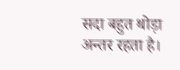सदा बहुत थोड़ा अन्तर रहता है।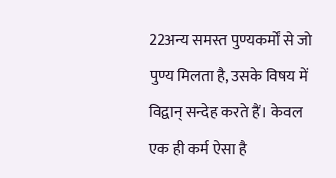22अन्य समस्त पुण्यकर्मों से जो पुण्य मिलता है, उसके विषय में विद्वान् सन्देह करते हैं। केवल एक ही कर्म ऐसा है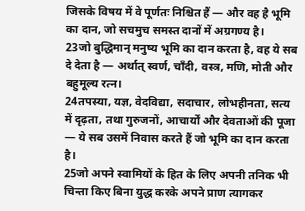जिसके विषय में वे पूर्णतः निश्चित हैं — और वह है भूमि का दान, जो सचमुच समस्त दानों में अग्रगण्य है।
23जो बुद्धिमान् मनुष्य भूमि का दान करता है, वह ये सब दे देता है — अर्थात् स्वर्ण, चाँदी, वस्त्र, मणि, मोती और बहुमूल्य रत्न।
24तपस्या, यज्ञ, वेदविद्या, सदाचार, लोभहीनता, सत्य में दृढ़ता, तथा गुरुजनों, आचार्यों और देवताओं की पूजा — ये सब उसमें निवास करते हैं जो भूमि का दान करता है।
25जो अपने स्वामियों के हित के लिए अपनी तनिक भी चिन्ता किए बिना युद्ध करके अपने प्राण त्यागकर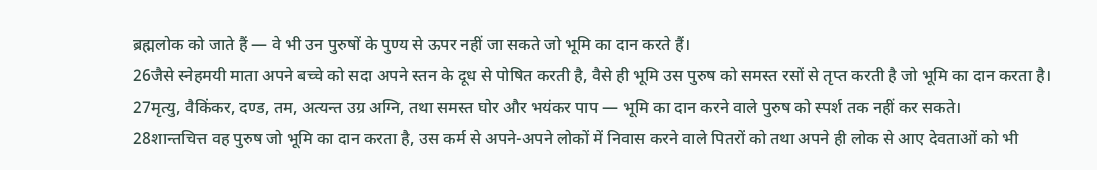ब्रह्मलोक को जाते हैं — वे भी उन पुरुषों के पुण्य से ऊपर नहीं जा सकते जो भूमि का दान करते हैं।
26जैसे स्नेहमयी माता अपने बच्चे को सदा अपने स्तन के दूध से पोषित करती है, वैसे ही भूमि उस पुरुष को समस्त रसों से तृप्त करती है जो भूमि का दान करता है।
27मृत्यु, वैकिंकर, दण्ड, तम, अत्यन्त उग्र अग्नि, तथा समस्त घोर और भयंकर पाप — भूमि का दान करने वाले पुरुष को स्पर्श तक नहीं कर सकते।
28शान्तचित्त वह पुरुष जो भूमि का दान करता है, उस कर्म से अपने-अपने लोकों में निवास करने वाले पितरों को तथा अपने ही लोक से आए देवताओं को भी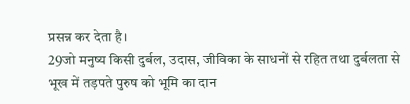प्रसन्न कर देता है।
29जो मनुष्य किसी दुर्बल, उदास, जीविका के साधनों से रहित तथा दुर्बलता से भूख में तड़पते पुरुष को भूमि का दान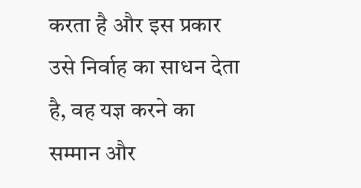करता है और इस प्रकार उसे निर्वाह का साधन देता है, वह यज्ञ करने का सम्मान और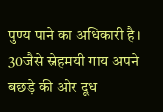पुण्य पाने का अधिकारी है।
30जैसे स्नेहमयी गाय अपने बछड़े की ओर दूध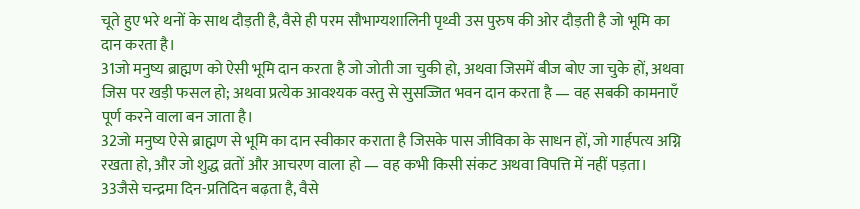चूते हुए भरे थनों के साथ दौड़ती है, वैसे ही परम सौभाग्यशालिनी पृथ्वी उस पुरुष की ओर दौड़ती है जो भूमि का दान करता है।
31जो मनुष्य ब्राह्मण को ऐसी भूमि दान करता है जो जोती जा चुकी हो, अथवा जिसमें बीज बोए जा चुके हों, अथवा जिस पर खड़ी फसल हो; अथवा प्रत्येक आवश्यक वस्तु से सुसज्जित भवन दान करता है — वह सबकी कामनाएँ पूर्ण करने वाला बन जाता है।
32जो मनुष्य ऐसे ब्राह्मण से भूमि का दान स्वीकार कराता है जिसके पास जीविका के साधन हों, जो गार्हपत्य अग्नि रखता हो, और जो शुद्ध व्रतों और आचरण वाला हो — वह कभी किसी संकट अथवा विपत्ति में नहीं पड़ता।
33जैसे चन्द्रमा दिन-प्रतिदिन बढ़ता है, वैसे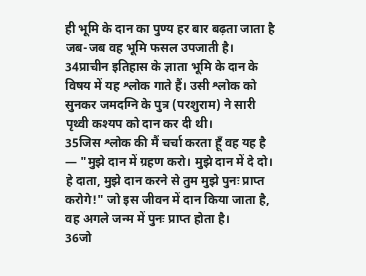ही भूमि के दान का पुण्य हर बार बढ़ता जाता है जब-जब वह भूमि फसल उपजाती है।
34प्राचीन इतिहास के ज्ञाता भूमि के दान के विषय में यह श्लोक गाते हैं। उसी श्लोक को सुनकर जमदग्नि के पुत्र (परशुराम) ने सारी पृथ्वी कश्यप को दान कर दी थी।
35जिस श्लोक की मैं चर्चा करता हूँ वह यह है — "मुझे दान में ग्रहण करो। मुझे दान में दे दो। हे दाता, मुझे दान करने से तुम मुझे पुनः प्राप्त करोगे!" जो इस जीवन में दान किया जाता है, वह अगले जन्म में पुनः प्राप्त होता है।
36जो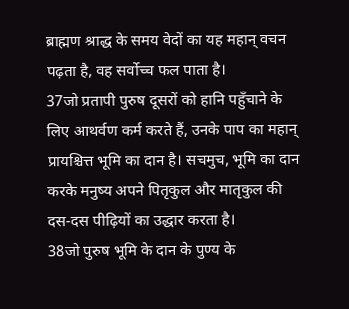ब्राह्मण श्राद्ध के समय वेदों का यह महान् वचन पढ़ता है, वह सर्वोच्च फल पाता है।
37जो प्रतापी पुरुष दूसरों को हानि पहुँचाने के लिए आथर्वण कर्म करते हैं, उनके पाप का महान् प्रायश्चित्त भूमि का दान है। सचमुच, भूमि का दान करके मनुष्य अपने पितृकुल और मातृकुल की दस-दस पीढ़ियों का उद्धार करता है।
38जो पुरुष भूमि के दान के पुण्य के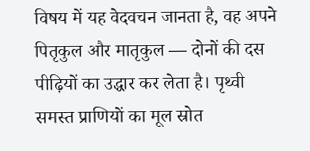विषय में यह वेदवचन जानता है, वह अपने पितृकुल और मातृकुल — दोनों की दस पीढ़ियों का उद्धार कर लेता है। पृथ्वी समस्त प्राणियों का मूल स्रोत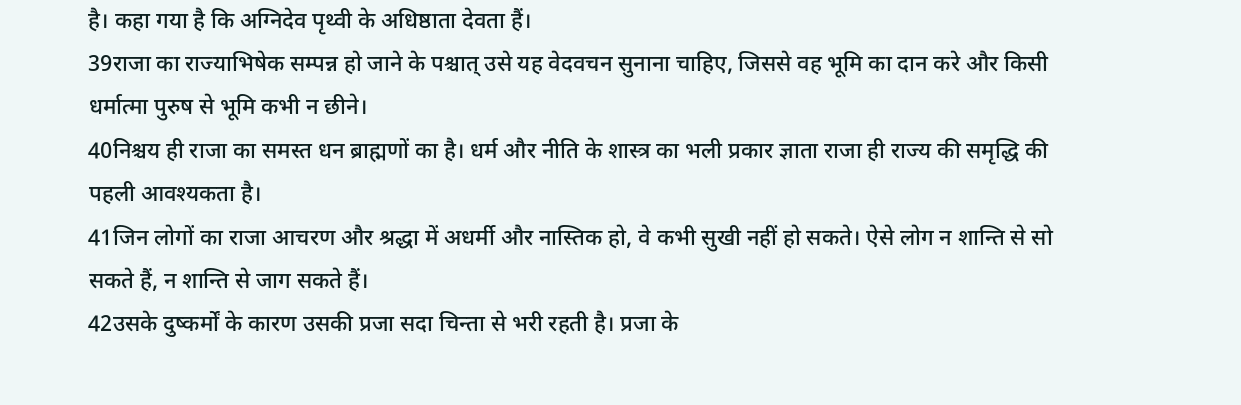है। कहा गया है कि अग्निदेव पृथ्वी के अधिष्ठाता देवता हैं।
39राजा का राज्याभिषेक सम्पन्न हो जाने के पश्चात् उसे यह वेदवचन सुनाना चाहिए, जिससे वह भूमि का दान करे और किसी धर्मात्मा पुरुष से भूमि कभी न छीने।
40निश्चय ही राजा का समस्त धन ब्राह्मणों का है। धर्म और नीति के शास्त्र का भली प्रकार ज्ञाता राजा ही राज्य की समृद्धि की पहली आवश्यकता है।
41जिन लोगों का राजा आचरण और श्रद्धा में अधर्मी और नास्तिक हो, वे कभी सुखी नहीं हो सकते। ऐसे लोग न शान्ति से सो सकते हैं, न शान्ति से जाग सकते हैं।
42उसके दुष्कर्मों के कारण उसकी प्रजा सदा चिन्ता से भरी रहती है। प्रजा के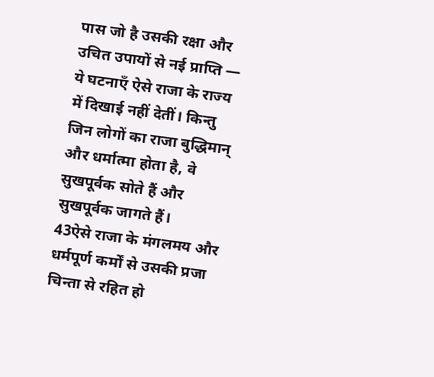पास जो है उसकी रक्षा और उचित उपायों से नई प्राप्ति — ये घटनाएँ ऐसे राजा के राज्य में दिखाई नहीं देतीं। किन्तु जिन लोगों का राजा बुद्धिमान् और धर्मात्मा होता है, वे सुखपूर्वक सोते हैं और सुखपूर्वक जागते हैं।
43ऐसे राजा के मंगलमय और धर्मपूर्ण कर्मों से उसकी प्रजा चिन्ता से रहित हो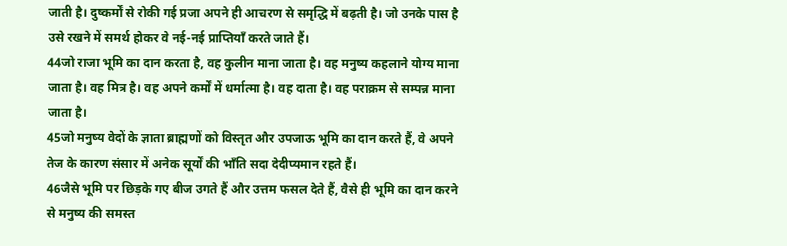जाती है। दुष्कर्मों से रोकी गई प्रजा अपने ही आचरण से समृद्धि में बढ़ती है। जो उनके पास है उसे रखने में समर्थ होकर वे नई-नई प्राप्तियाँ करते जाते हैं।
44जो राजा भूमि का दान करता है, वह कुलीन माना जाता है। वह मनुष्य कहलाने योग्य माना जाता है। वह मित्र है। वह अपने कर्मों में धर्मात्मा है। वह दाता है। वह पराक्रम से सम्पन्न माना जाता है।
45जो मनुष्य वेदों के ज्ञाता ब्राह्मणों को विस्तृत और उपजाऊ भूमि का दान करते हैं, वे अपने तेज के कारण संसार में अनेक सूर्यों की भाँति सदा देदीप्यमान रहते हैं।
46जैसे भूमि पर छिड़के गए बीज उगते हैं और उत्तम फसल देते हैं, वैसे ही भूमि का दान करने से मनुष्य की समस्त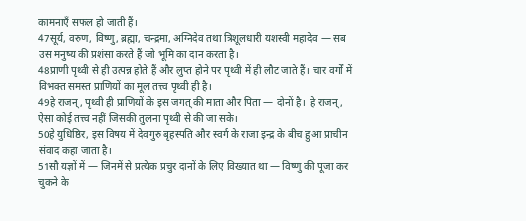कामनाएँ सफल हो जाती हैं।
47सूर्य, वरुण, विष्णु, ब्रह्मा, चन्द्रमा, अग्निदेव तथा त्रिशूलधारी यशस्वी महादेव — सब उस मनुष्य की प्रशंसा करते हैं जो भूमि का दान करता है।
48प्राणी पृथ्वी से ही उत्पन्न होते हैं और लुप्त होने पर पृथ्वी में ही लौट जाते हैं। चार वर्गों में विभक्त समस्त प्राणियों का मूल तत्त्व पृथ्वी ही है।
49हे राजन्, पृथ्वी ही प्राणियों के इस जगत् की माता और पिता — दोनों है। हे राजन्, ऐसा कोई तत्त्व नहीं जिसकी तुलना पृथ्वी से की जा सके।
50हे युधिष्ठिर, इस विषय में देवगुरु बृहस्पति और स्वर्ग के राजा इन्द्र के बीच हुआ प्राचीन संवाद कहा जाता है।
51सौ यज्ञों में — जिनमें से प्रत्येक प्रचुर दानों के लिए विख्यात था — विष्णु की पूजा कर चुकने के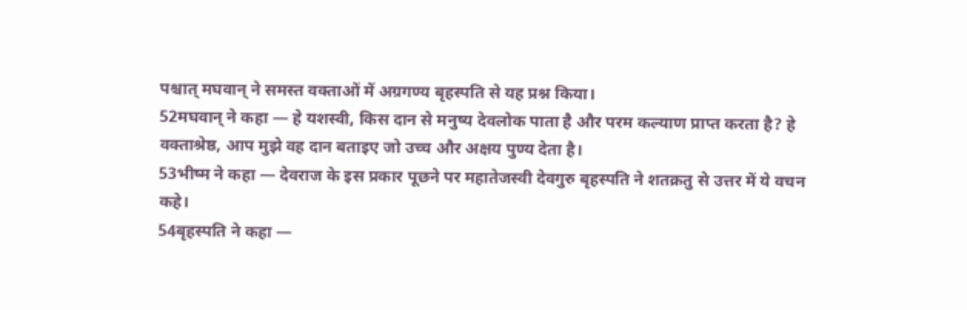पश्चात् मघवान् ने समस्त वक्ताओं में अग्रगण्य बृहस्पति से यह प्रश्न किया।
52मघवान् ने कहा — हे यशस्वी, किस दान से मनुष्य देवलोक पाता है और परम कल्याण प्राप्त करता है? हे वक्ताश्रेष्ठ, आप मुझे वह दान बताइए जो उच्च और अक्षय पुण्य देता है।
53भीष्म ने कहा — देवराज के इस प्रकार पूछने पर महातेजस्वी देवगुरु बृहस्पति ने शतक्रतु से उत्तर में ये वचन कहे।
54बृहस्पति ने कहा —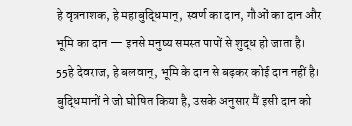हे वृत्रनाशक, हे महाबुद्धिमान्, स्वर्ण का दान, गौओं का दान और भूमि का दान — इनसे मनुष्य समस्त पापों से शुद्ध हो जाता है।
55हे देवराज, हे बलवान्, भूमि के दान से बढ़कर कोई दान नहीं है। बुद्धिमानों ने जो घोषित किया है, उसके अनुसार मैं इसी दान को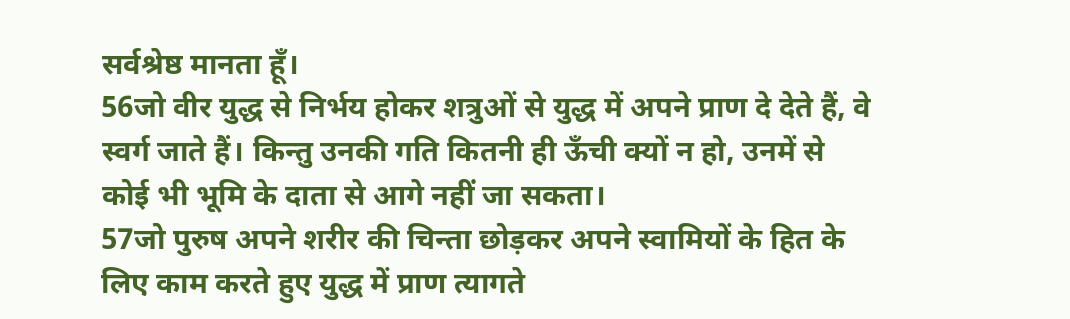सर्वश्रेष्ठ मानता हूँ।
56जो वीर युद्ध से निर्भय होकर शत्रुओं से युद्ध में अपने प्राण दे देते हैं, वे स्वर्ग जाते हैं। किन्तु उनकी गति कितनी ही ऊँची क्यों न हो, उनमें से कोई भी भूमि के दाता से आगे नहीं जा सकता।
57जो पुरुष अपने शरीर की चिन्ता छोड़कर अपने स्वामियों के हित के लिए काम करते हुए युद्ध में प्राण त्यागते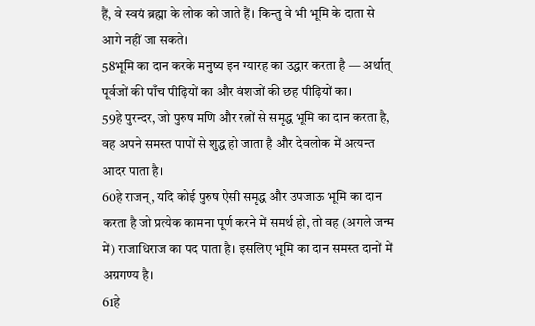हैं, वे स्वयं ब्रह्मा के लोक को जाते हैं। किन्तु वे भी भूमि के दाता से आगे नहीं जा सकते।
58भूमि का दान करके मनुष्य इन ग्यारह का उद्धार करता है — अर्थात् पूर्वजों की पाँच पीढ़ियों का और वंशजों की छह पीढ़ियों का।
59हे पुरन्दर, जो पुरुष मणि और रत्नों से समृद्ध भूमि का दान करता है, वह अपने समस्त पापों से शुद्ध हो जाता है और देवलोक में अत्यन्त आदर पाता है।
60हे राजन्, यदि कोई पुरुष ऐसी समृद्ध और उपजाऊ भूमि का दान करता है जो प्रत्येक कामना पूर्ण करने में समर्थ हो, तो वह (अगले जन्म में) राजाधिराज का पद पाता है। इसलिए भूमि का दान समस्त दानों में अग्रगण्य है।
61हे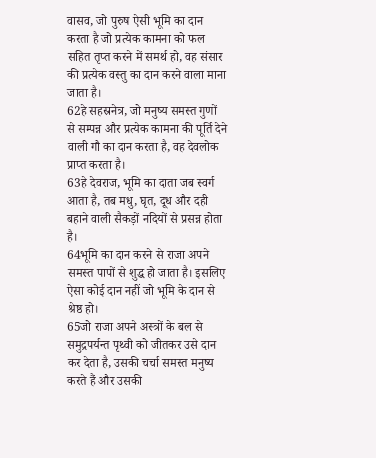वासव, जो पुरुष ऐसी भूमि का दान करता है जो प्रत्येक कामना को फल सहित तृप्त करने में समर्थ हो, वह संसार की प्रत्येक वस्तु का दान करने वाला माना जाता है।
62हे सहस्रनेत्र, जो मनुष्य समस्त गुणों से सम्पन्न और प्रत्येक कामना की पूर्ति देने वाली गौ का दान करता है, वह देवलोक प्राप्त करता है।
63हे देवराज, भूमि का दाता जब स्वर्ग आता है, तब मधु, घृत, दूध और दही बहाने वाली सैकड़ों नदियों से प्रसन्न होता है।
64भूमि का दान करने से राजा अपने समस्त पापों से शुद्ध हो जाता है। इसलिए ऐसा कोई दान नहीं जो भूमि के दान से श्रेष्ठ हो।
65जो राजा अपने अस्त्रों के बल से समुद्रपर्यन्त पृथ्वी को जीतकर उसे दान कर देता है, उसकी चर्चा समस्त मनुष्य करते हैं और उसकी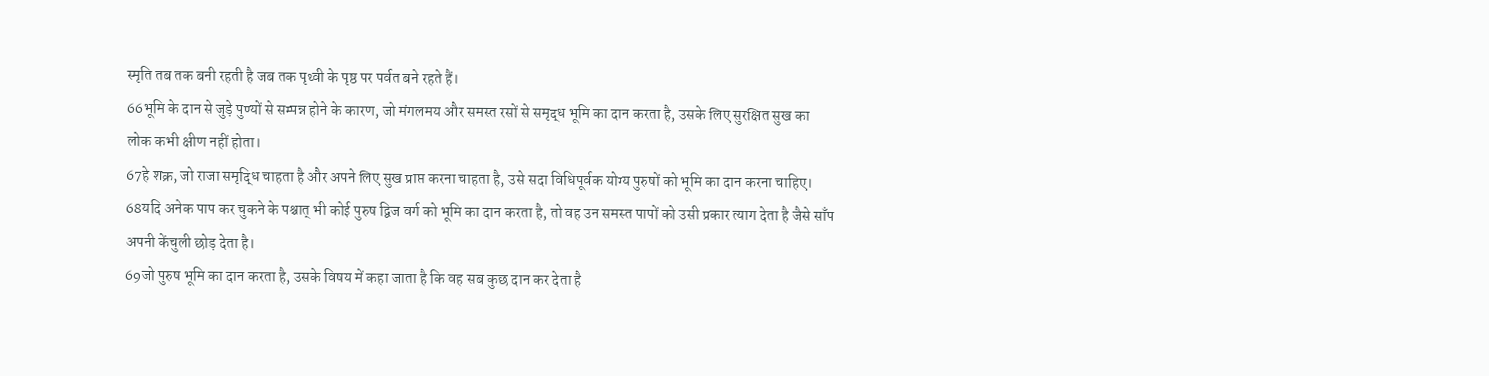स्मृति तब तक बनी रहती है जब तक पृथ्वी के पृष्ठ पर पर्वत बने रहते हैं।
66भूमि के दान से जुड़े पुण्यों से सम्पन्न होने के कारण, जो मंगलमय और समस्त रसों से समृद्ध भूमि का दान करता है, उसके लिए सुरक्षित सुख का लोक कभी क्षीण नहीं होता।
67हे शक्र, जो राजा समृद्धि चाहता है और अपने लिए सुख प्राप्त करना चाहता है, उसे सदा विधिपूर्वक योग्य पुरुषों को भूमि का दान करना चाहिए।
68यदि अनेक पाप कर चुकने के पश्चात् भी कोई पुरुष द्विज वर्ग को भूमि का दान करता है, तो वह उन समस्त पापों को उसी प्रकार त्याग देता है जैसे साँप अपनी केंचुली छोड़ देता है।
69जो पुरुष भूमि का दान करता है, उसके विषय में कहा जाता है कि वह सब कुछ दान कर देता है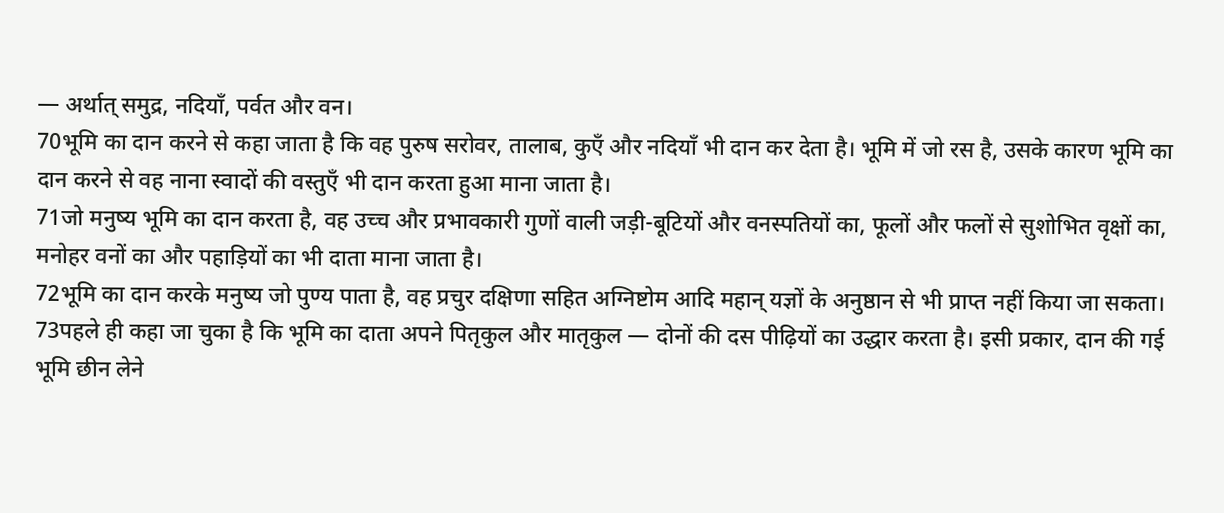— अर्थात् समुद्र, नदियाँ, पर्वत और वन।
70भूमि का दान करने से कहा जाता है कि वह पुरुष सरोवर, तालाब, कुएँ और नदियाँ भी दान कर देता है। भूमि में जो रस है, उसके कारण भूमि का दान करने से वह नाना स्वादों की वस्तुएँ भी दान करता हुआ माना जाता है।
71जो मनुष्य भूमि का दान करता है, वह उच्च और प्रभावकारी गुणों वाली जड़ी-बूटियों और वनस्पतियों का, फूलों और फलों से सुशोभित वृक्षों का, मनोहर वनों का और पहाड़ियों का भी दाता माना जाता है।
72भूमि का दान करके मनुष्य जो पुण्य पाता है, वह प्रचुर दक्षिणा सहित अग्निष्टोम आदि महान् यज्ञों के अनुष्ठान से भी प्राप्त नहीं किया जा सकता।
73पहले ही कहा जा चुका है कि भूमि का दाता अपने पितृकुल और मातृकुल — दोनों की दस पीढ़ियों का उद्धार करता है। इसी प्रकार, दान की गई भूमि छीन लेने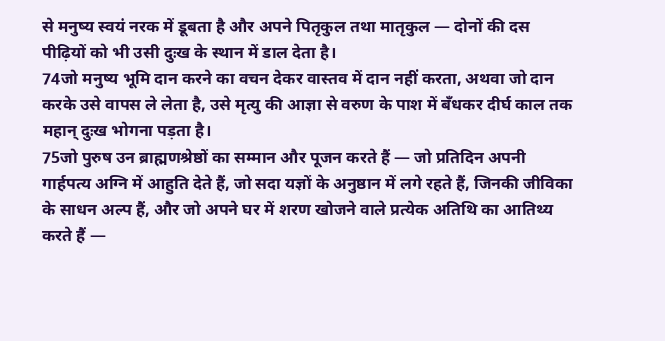से मनुष्य स्वयं नरक में डूबता है और अपने पितृकुल तथा मातृकुल — दोनों की दस पीढ़ियों को भी उसी दुःख के स्थान में डाल देता है।
74जो मनुष्य भूमि दान करने का वचन देकर वास्तव में दान नहीं करता, अथवा जो दान करके उसे वापस ले लेता है, उसे मृत्यु की आज्ञा से वरुण के पाश में बँधकर दीर्घ काल तक महान् दुःख भोगना पड़ता है।
75जो पुरुष उन ब्राह्मणश्रेष्ठों का सम्मान और पूजन करते हैं — जो प्रतिदिन अपनी गार्हपत्य अग्नि में आहुति देते हैं, जो सदा यज्ञों के अनुष्ठान में लगे रहते हैं, जिनकी जीविका के साधन अल्प हैं, और जो अपने घर में शरण खोजने वाले प्रत्येक अतिथि का आतिथ्य करते हैं —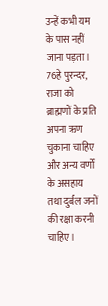उन्हें कभी यम के पास नहीं जाना पड़ता।
76हे पुरन्दर, राजा को ब्राह्मणों के प्रति अपना ऋण चुकाना चाहिए और अन्य वर्णों के असहाय तथा दुर्बल जनों की रक्षा करनी चाहिए।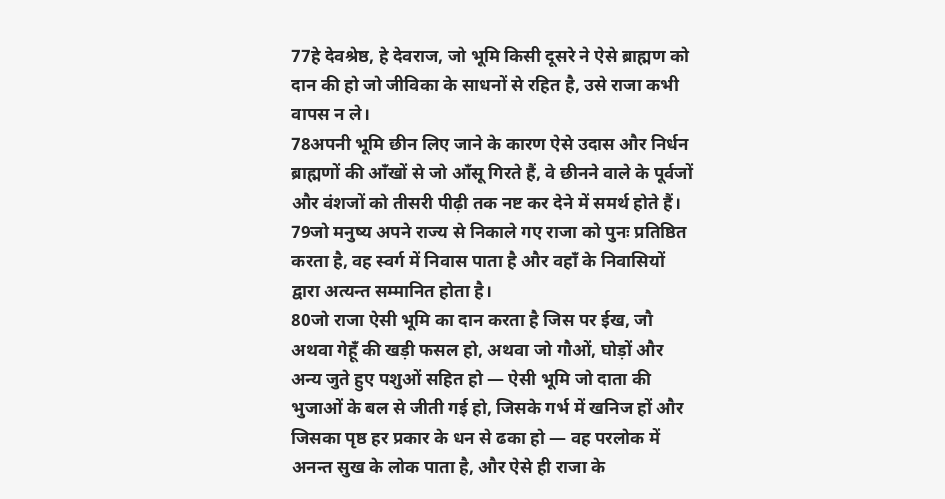77हे देवश्रेष्ठ, हे देवराज, जो भूमि किसी दूसरे ने ऐसे ब्राह्मण को दान की हो जो जीविका के साधनों से रहित है, उसे राजा कभी वापस न ले।
78अपनी भूमि छीन लिए जाने के कारण ऐसे उदास और निर्धन ब्राह्मणों की आँखों से जो आँसू गिरते हैं, वे छीनने वाले के पूर्वजों और वंशजों को तीसरी पीढ़ी तक नष्ट कर देने में समर्थ होते हैं।
79जो मनुष्य अपने राज्य से निकाले गए राजा को पुनः प्रतिष्ठित करता है, वह स्वर्ग में निवास पाता है और वहाँ के निवासियों द्वारा अत्यन्त सम्मानित होता है।
80जो राजा ऐसी भूमि का दान करता है जिस पर ईख, जौ अथवा गेहूँ की खड़ी फसल हो, अथवा जो गौओं, घोड़ों और अन्य जुते हुए पशुओं सहित हो — ऐसी भूमि जो दाता की भुजाओं के बल से जीती गई हो, जिसके गर्भ में खनिज हों और जिसका पृष्ठ हर प्रकार के धन से ढका हो — वह परलोक में अनन्त सुख के लोक पाता है, और ऐसे ही राजा के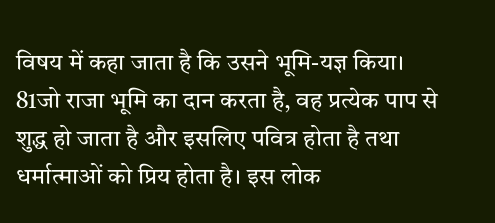विषय में कहा जाता है कि उसने भूमि-यज्ञ किया।
81जो राजा भूमि का दान करता है, वह प्रत्येक पाप से शुद्ध हो जाता है और इसलिए पवित्र होता है तथा धर्मात्माओं को प्रिय होता है। इस लोक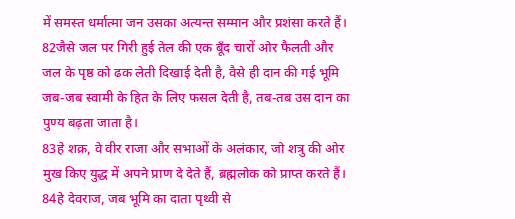में समस्त धर्मात्मा जन उसका अत्यन्त सम्मान और प्रशंसा करते हैं।
82जैसे जल पर गिरी हुई तेल की एक बूँद चारों ओर फैलती और जल के पृष्ठ को ढक लेती दिखाई देती है, वैसे ही दान की गई भूमि जब-जब स्वामी के हित के लिए फसल देती है, तब-तब उस दान का पुण्य बढ़ता जाता है।
83हे शक्र, वे वीर राजा और सभाओं के अलंकार, जो शत्रु की ओर मुख किए युद्ध में अपने प्राण दे देते हैं, ब्रह्मलोक को प्राप्त करते हैं।
84हे देवराज, जब भूमि का दाता पृथ्वी से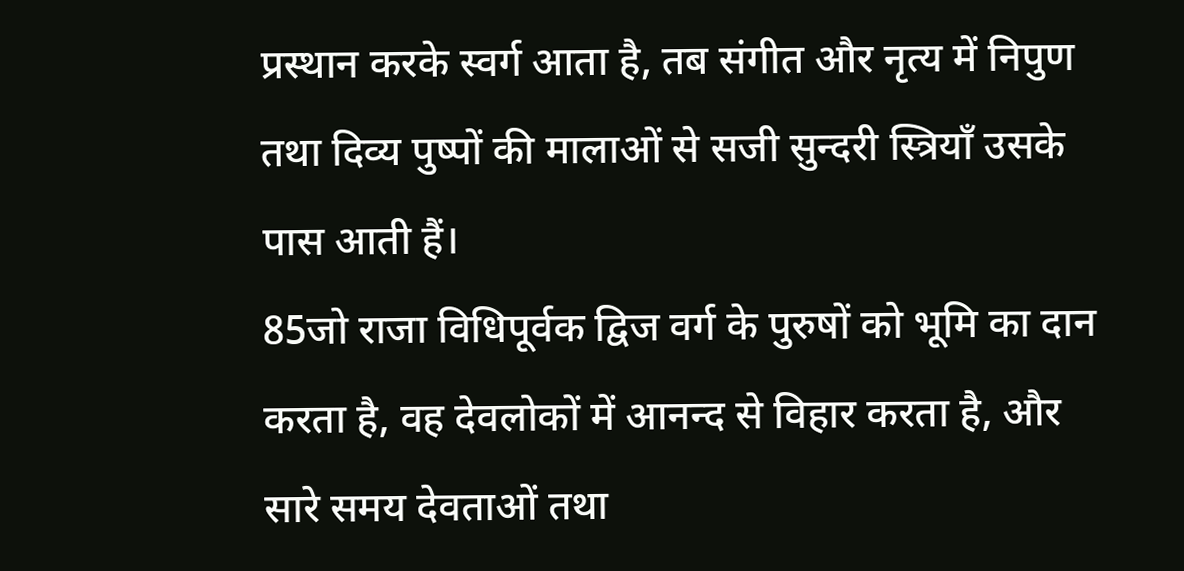प्रस्थान करके स्वर्ग आता है, तब संगीत और नृत्य में निपुण तथा दिव्य पुष्पों की मालाओं से सजी सुन्दरी स्त्रियाँ उसके पास आती हैं।
85जो राजा विधिपूर्वक द्विज वर्ग के पुरुषों को भूमि का दान करता है, वह देवलोकों में आनन्द से विहार करता है, और सारे समय देवताओं तथा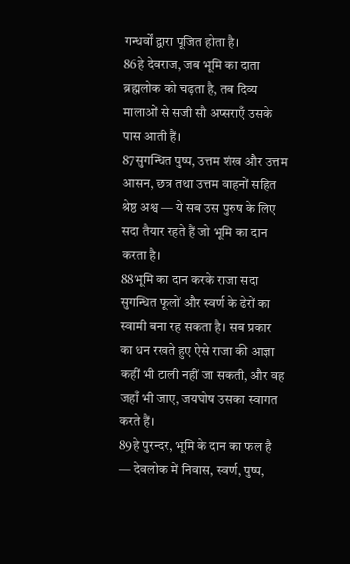गन्धर्वों द्वारा पूजित होता है।
86हे देवराज, जब भूमि का दाता ब्रह्मलोक को चढ़ता है, तब दिव्य मालाओं से सजी सौ अप्सराएँ उसके पास आती हैं।
87सुगन्धित पुष्प, उत्तम शंख और उत्तम आसन, छत्र तथा उत्तम वाहनों सहित श्रेष्ठ अश्व — ये सब उस पुरुष के लिए सदा तैयार रहते हैं जो भूमि का दान करता है।
88भूमि का दान करके राजा सदा सुगन्धित फूलों और स्वर्ण के ढेरों का स्वामी बना रह सकता है। सब प्रकार का धन रखते हुए ऐसे राजा की आज्ञा कहीं भी टाली नहीं जा सकती, और वह जहाँ भी जाए, जयघोष उसका स्वागत करते हैं।
89हे पुरन्दर, भूमि के दान का फल है — देवलोक में निवास, स्वर्ण, पुष्प,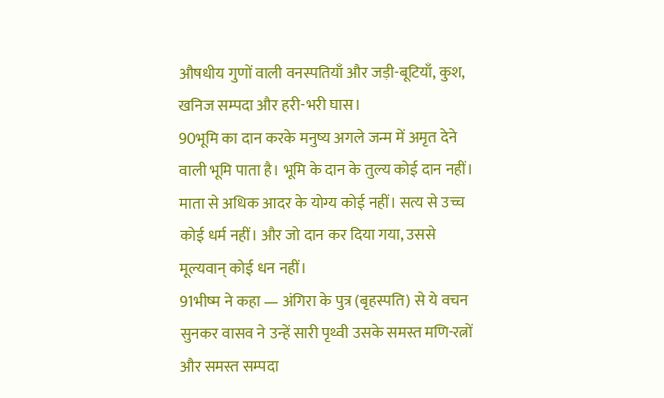औषधीय गुणों वाली वनस्पतियाँ और जड़ी-बूटियाँ, कुश, खनिज सम्पदा और हरी-भरी घास।
90भूमि का दान करके मनुष्य अगले जन्म में अमृत देने वाली भूमि पाता है। भूमि के दान के तुल्य कोई दान नहीं। माता से अधिक आदर के योग्य कोई नहीं। सत्य से उच्च कोई धर्म नहीं। और जो दान कर दिया गया, उससे मूल्यवान् कोई धन नहीं।
91भीष्म ने कहा — अंगिरा के पुत्र (बृहस्पति) से ये वचन सुनकर वासव ने उन्हें सारी पृथ्वी उसके समस्त मणि-रत्नों और समस्त सम्पदा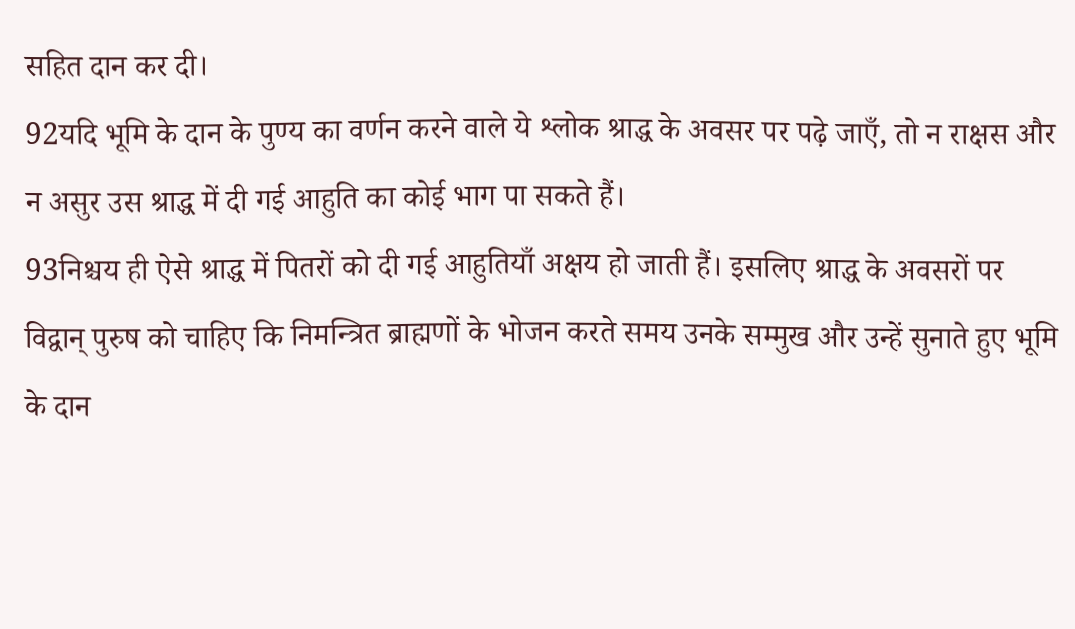सहित दान कर दी।
92यदि भूमि के दान के पुण्य का वर्णन करने वाले ये श्लोक श्राद्ध के अवसर पर पढ़े जाएँ, तो न राक्षस और न असुर उस श्राद्ध में दी गई आहुति का कोई भाग पा सकते हैं।
93निश्चय ही ऐसे श्राद्ध में पितरों को दी गई आहुतियाँ अक्षय हो जाती हैं। इसलिए श्राद्ध के अवसरों पर विद्वान् पुरुष को चाहिए कि निमन्त्रित ब्राह्मणों के भोजन करते समय उनके सम्मुख और उन्हें सुनाते हुए भूमि के दान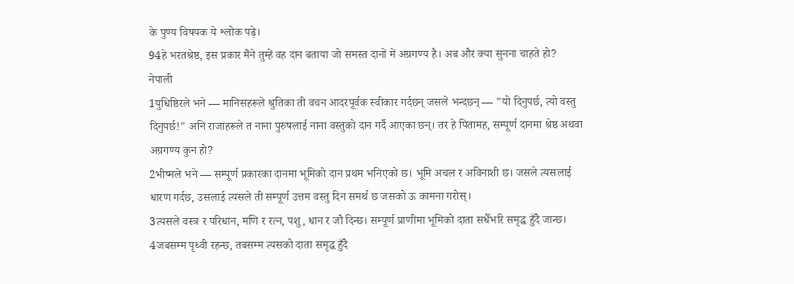के पुण्य विषयक ये श्लोक पढ़े।
94हे भरतश्रेष्ठ, इस प्रकार मैंने तुम्हें वह दान बताया जो समस्त दानों में अग्रगण्य है। अब और क्या सुनना चाहते हो?
नेपाली
1युधिष्ठिरले भने — मानिसहरूले श्रुतिका ती वचन आदरपूर्वक स्वीकार गर्दछन् जसले भन्दछन् — "यो दिनुपर्छ, त्यो वस्तु दिनुपर्छ!" अनि राजाहरूले त नाना पुरुषलाई नाना वस्तुको दान गर्दै आएका छन्। तर हे पितामह, सम्पूर्ण दानमा श्रेष्ठ अथवा अग्रगण्य कुन हो?
2भीष्मले भने — सम्पूर्ण प्रकारका दानमा भूमिको दान प्रथम भनिएको छ। भूमि अचल र अविनाशी छ। जसले त्यसलाई धारण गर्दछ, उसलाई त्यसले ती सम्पूर्ण उत्तम वस्तु दिन समर्थ छ जसको ऊ कामना गरोस्।
3त्यसले वस्त्र र परिधान, मणि र रत्न, पशु, धान र जौ दिन्छ। सम्पूर्ण प्राणीमा भूमिको दाता सधैँभरि समृद्ध हुँदै जान्छ।
4जबसम्म पृथ्वी रहन्छ, तबसम्म त्यसको दाता समृद्ध हुँदै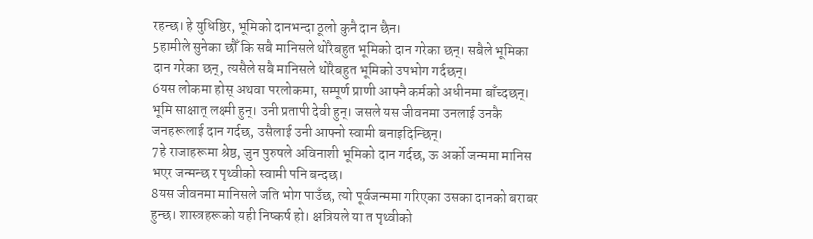रहन्छ। हे युधिष्ठिर, भूमिको दानभन्दा ठूलो कुनै दान छैन।
5हामीले सुनेका छौँ कि सबै मानिसले थोरैबहुत भूमिको दान गरेका छन्। सबैले भूमिका दान गरेका छन्, त्यसैले सबै मानिसले थोरैबहुत भूमिको उपभोग गर्दछन्।
6यस लोकमा होस् अथवा परलोकमा, सम्पूर्ण प्राणी आफ्नै कर्मको अधीनमा बाँच्दछन्। भूमि साक्षात् लक्ष्मी हुन्। उनी प्रतापी देवी हुन्। जसले यस जीवनमा उनलाई उनकै जनहरूलाई दान गर्दछ, उसैलाई उनी आफ्नो स्वामी बनाइदिन्छिन्।
7हे राजाहरूमा श्रेष्ठ, जुन पुरुषले अविनाशी भूमिको दान गर्दछ, ऊ अर्को जन्ममा मानिस भएर जन्मन्छ र पृथ्वीको स्वामी पनि बन्दछ।
8यस जीवनमा मानिसले जति भोग पाउँछ, त्यो पूर्वजन्ममा गरिएका उसका दानको बराबर हुन्छ। शास्त्रहरूको यही निष्कर्ष हो। क्षत्रियले या त पृथ्वीको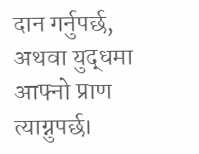दान गर्नुपर्छ, अथवा युद्धमा आफ्नो प्राण त्याग्नुपर्छ।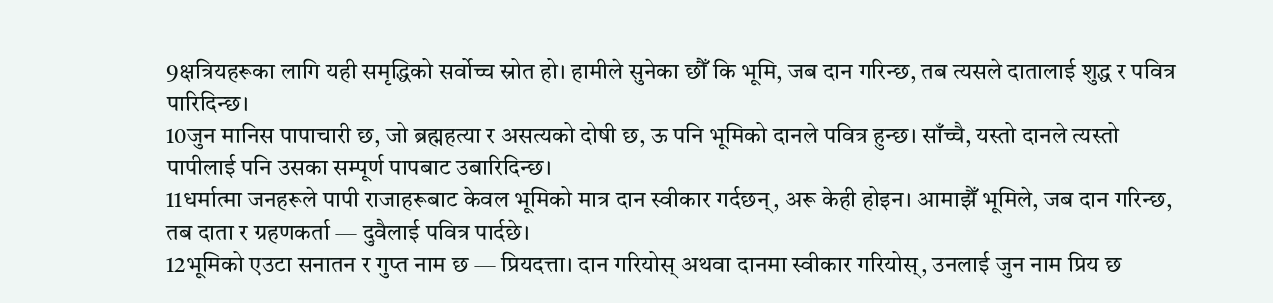9क्षत्रियहरूका लागि यही समृद्धिको सर्वोच्च स्रोत हो। हामीले सुनेका छौँ कि भूमि, जब दान गरिन्छ, तब त्यसले दातालाई शुद्ध र पवित्र पारिदिन्छ।
10जुन मानिस पापाचारी छ, जो ब्रह्महत्या र असत्यको दोषी छ, ऊ पनि भूमिको दानले पवित्र हुन्छ। साँच्चै, यस्तो दानले त्यस्तो पापीलाई पनि उसका सम्पूर्ण पापबाट उबारिदिन्छ।
11धर्मात्मा जनहरूले पापी राजाहरूबाट केवल भूमिको मात्र दान स्वीकार गर्दछन्, अरू केही होइन। आमाझैँ भूमिले, जब दान गरिन्छ, तब दाता र ग्रहणकर्ता — दुवैलाई पवित्र पार्दछे।
12भूमिको एउटा सनातन र गुप्त नाम छ — प्रियदत्ता। दान गरियोस् अथवा दानमा स्वीकार गरियोस्, उनलाई जुन नाम प्रिय छ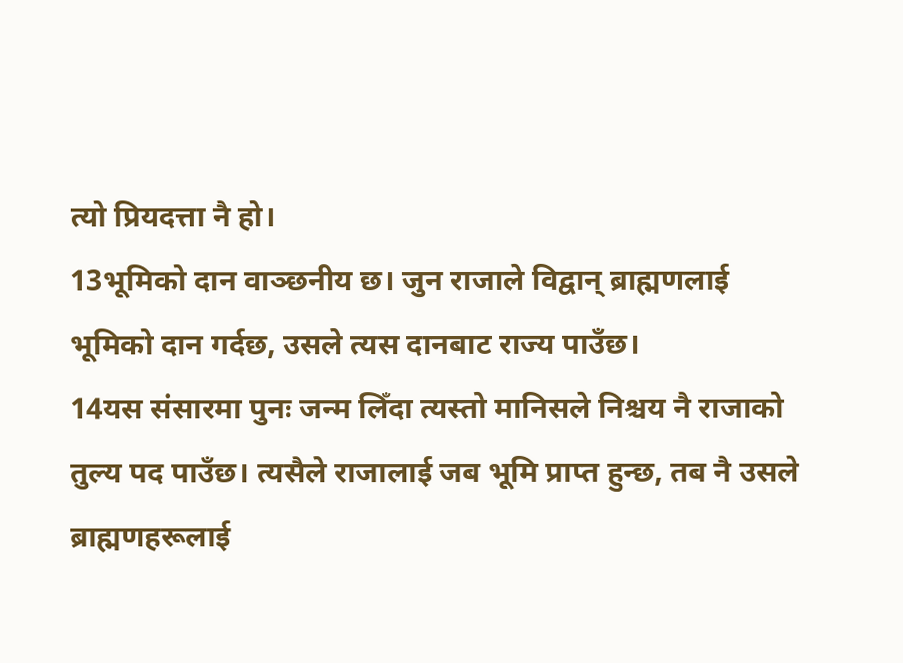त्यो प्रियदत्ता नै हो।
13भूमिको दान वाञ्छनीय छ। जुन राजाले विद्वान् ब्राह्मणलाई भूमिको दान गर्दछ, उसले त्यस दानबाट राज्य पाउँछ।
14यस संसारमा पुनः जन्म लिँदा त्यस्तो मानिसले निश्चय नै राजाको तुल्य पद पाउँछ। त्यसैले राजालाई जब भूमि प्राप्त हुन्छ, तब नै उसले ब्राह्मणहरूलाई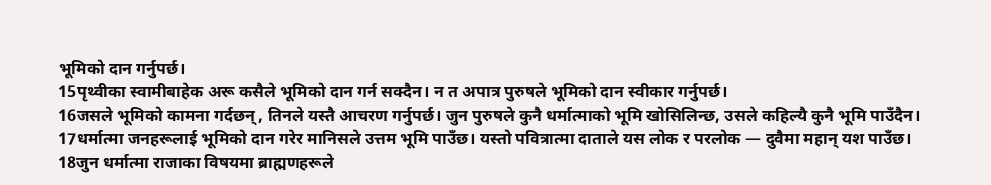भूमिको दान गर्नुपर्छ।
15पृथ्वीका स्वामीबाहेक अरू कसैले भूमिको दान गर्न सक्दैन। न त अपात्र पुरुषले भूमिको दान स्वीकार गर्नुपर्छ।
16जसले भूमिको कामना गर्दछन्, तिनले यस्तै आचरण गर्नुपर्छ। जुन पुरुषले कुनै धर्मात्माको भूमि खोसिलिन्छ, उसले कहिल्यै कुनै भूमि पाउँदैन।
17धर्मात्मा जनहरूलाई भूमिको दान गरेर मानिसले उत्तम भूमि पाउँछ। यस्तो पवित्रात्मा दाताले यस लोक र परलोक — दुवैमा महान् यश पाउँछ।
18जुन धर्मात्मा राजाका विषयमा ब्राह्मणहरूले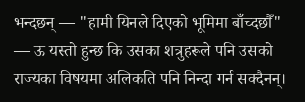भन्दछन् — "हामी यिनले दिएको भूमिमा बाँच्दछौँ" — ऊ यस्तो हुन्छ कि उसका शत्रुहरूले पनि उसको राज्यका विषयमा अलिकति पनि निन्दा गर्न सक्दैनन्।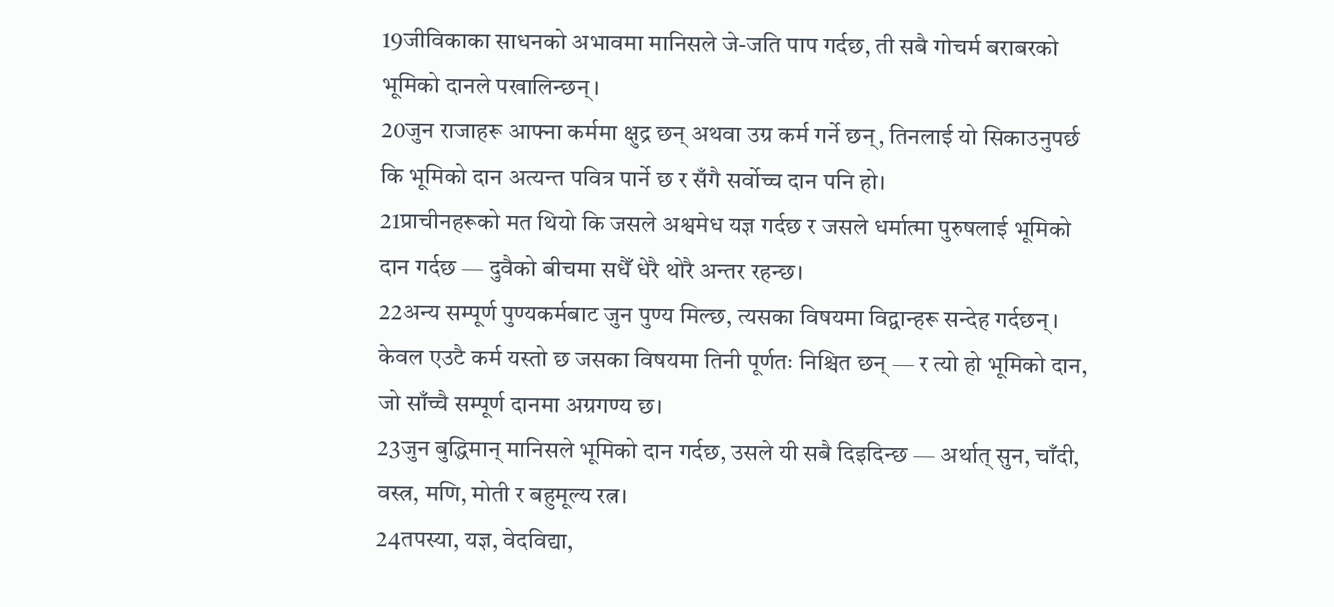19जीविकाका साधनको अभावमा मानिसले जे-जति पाप गर्दछ, ती सबै गोचर्म बराबरको भूमिको दानले पखालिन्छन्।
20जुन राजाहरू आफ्ना कर्ममा क्षुद्र छन् अथवा उग्र कर्म गर्ने छन्, तिनलाई यो सिकाउनुपर्छ कि भूमिको दान अत्यन्त पवित्र पार्ने छ र सँगै सर्वोच्च दान पनि हो।
21प्राचीनहरूको मत थियो कि जसले अश्वमेध यज्ञ गर्दछ र जसले धर्मात्मा पुरुषलाई भूमिको दान गर्दछ — दुवैको बीचमा सधैँ धेरै थोरै अन्तर रहन्छ।
22अन्य सम्पूर्ण पुण्यकर्मबाट जुन पुण्य मिल्छ, त्यसका विषयमा विद्वान्हरू सन्देह गर्दछन्। केवल एउटै कर्म यस्तो छ जसका विषयमा तिनी पूर्णतः निश्चित छन् — र त्यो हो भूमिको दान, जो साँच्चै सम्पूर्ण दानमा अग्रगण्य छ।
23जुन बुद्धिमान् मानिसले भूमिको दान गर्दछ, उसले यी सबै दिइदिन्छ — अर्थात् सुन, चाँदी, वस्त्र, मणि, मोती र बहुमूल्य रत्न।
24तपस्या, यज्ञ, वेदविद्या,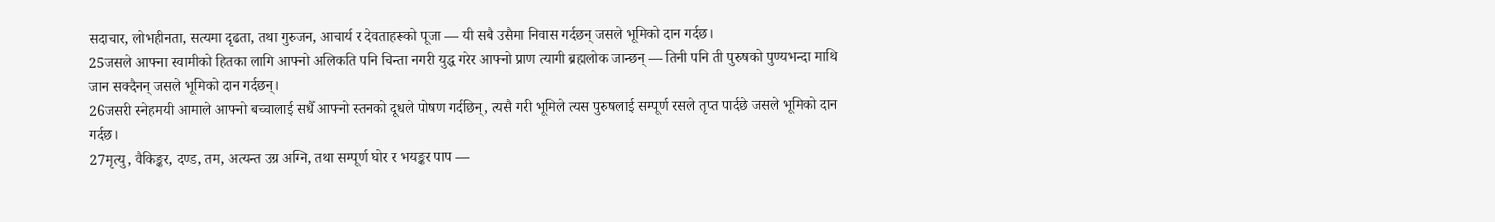सदाचार, लोभहीनता, सत्यमा दृढता, तथा गुरुजन, आचार्य र देवताहरूको पूजा — यी सबै उसैमा निवास गर्दछन् जसले भूमिको दान गर्दछ।
25जसले आफ्ना स्वामीको हितका लागि आफ्नो अलिकति पनि चिन्ता नगरी युद्ध गरेर आफ्नो प्राण त्यागी ब्रह्मलोक जान्छन् — तिनी पनि ती पुरुषको पुण्यभन्दा माथि जान सक्दैनन् जसले भूमिको दान गर्दछन्।
26जसरी स्नेहमयी आमाले आफ्नो बच्चालाई सधैँ आफ्नो स्तनको दूधले पोषण गर्दछिन्, त्यसै गरी भूमिले त्यस पुरुषलाई सम्पूर्ण रसले तृप्त पार्दछे जसले भूमिको दान गर्दछ।
27मृत्यु, वैकिङ्कर, दण्ड, तम, अत्यन्त उग्र अग्नि, तथा सम्पूर्ण घोर र भयङ्कर पाप —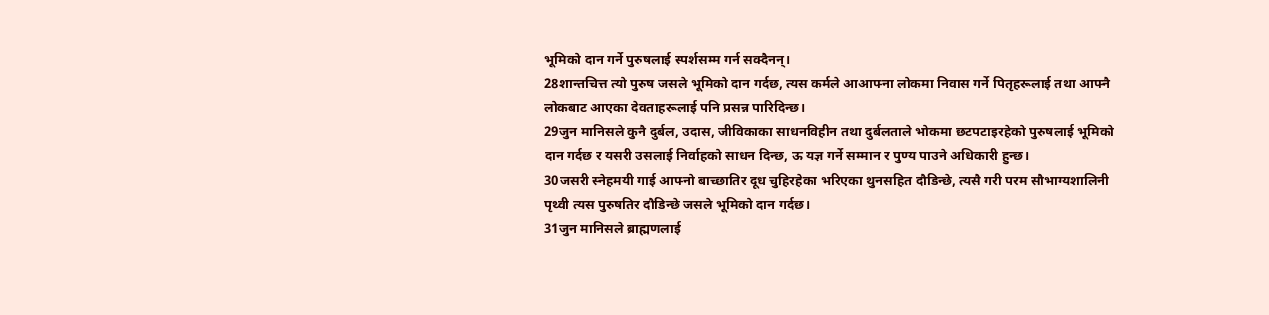भूमिको दान गर्ने पुरुषलाई स्पर्शसम्म गर्न सक्दैनन्।
28शान्तचित्त त्यो पुरुष जसले भूमिको दान गर्दछ, त्यस कर्मले आआफ्ना लोकमा निवास गर्ने पितृहरूलाई तथा आफ्नै लोकबाट आएका देवताहरूलाई पनि प्रसन्न पारिदिन्छ।
29जुन मानिसले कुनै दुर्बल, उदास, जीविकाका साधनविहीन तथा दुर्बलताले भोकमा छटपटाइरहेको पुरुषलाई भूमिको दान गर्दछ र यसरी उसलाई निर्वाहको साधन दिन्छ, ऊ यज्ञ गर्ने सम्मान र पुण्य पाउने अधिकारी हुन्छ।
30जसरी स्नेहमयी गाई आफ्नो बाच्छातिर दूध चुहिरहेका भरिएका थुनसहित दौडिन्छे, त्यसै गरी परम सौभाग्यशालिनी पृथ्वी त्यस पुरुषतिर दौडिन्छे जसले भूमिको दान गर्दछ।
31जुन मानिसले ब्राह्मणलाई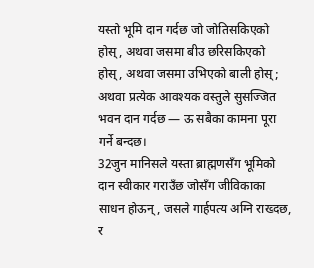यस्तो भूमि दान गर्दछ जो जोतिसकिएको होस्, अथवा जसमा बीउ छरिसकिएको होस्, अथवा जसमा उभिएको बाली होस्; अथवा प्रत्येक आवश्यक वस्तुले सुसज्जित भवन दान गर्दछ — ऊ सबैका कामना पूरा गर्ने बन्दछ।
32जुन मानिसले यस्ता ब्राह्मणसँग भूमिको दान स्वीकार गराउँछ जोसँग जीविकाका साधन होऊन्, जसले गार्हपत्य अग्नि राख्दछ, र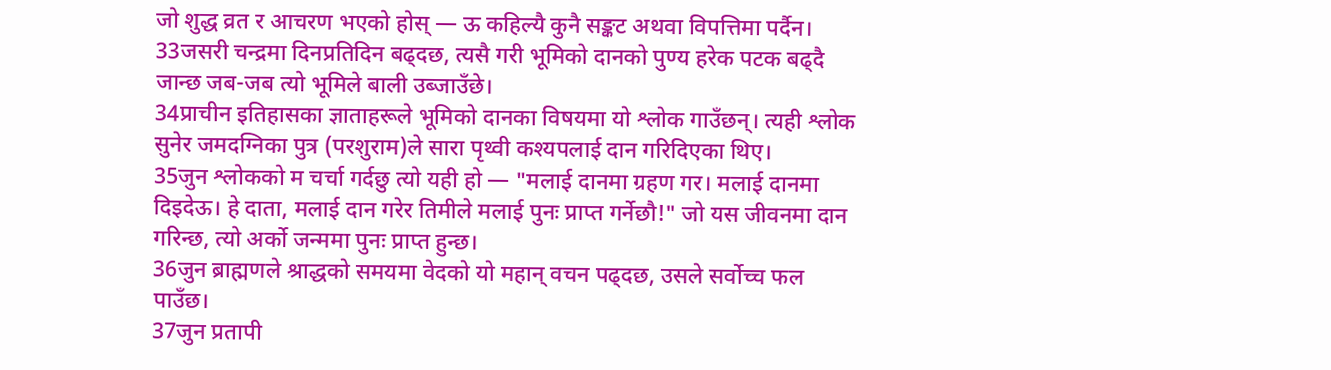जो शुद्ध व्रत र आचरण भएको होस् — ऊ कहिल्यै कुनै सङ्कट अथवा विपत्तिमा पर्दैन।
33जसरी चन्द्रमा दिनप्रतिदिन बढ्दछ, त्यसै गरी भूमिको दानको पुण्य हरेक पटक बढ्दै जान्छ जब-जब त्यो भूमिले बाली उब्जाउँछे।
34प्राचीन इतिहासका ज्ञाताहरूले भूमिको दानका विषयमा यो श्लोक गाउँछन्। त्यही श्लोक सुनेर जमदग्निका पुत्र (परशुराम)ले सारा पृथ्वी कश्यपलाई दान गरिदिएका थिए।
35जुन श्लोकको म चर्चा गर्दछु त्यो यही हो — "मलाई दानमा ग्रहण गर। मलाई दानमा दिइदेऊ। हे दाता, मलाई दान गरेर तिमीले मलाई पुनः प्राप्त गर्नेछौ!" जो यस जीवनमा दान गरिन्छ, त्यो अर्को जन्ममा पुनः प्राप्त हुन्छ।
36जुन ब्राह्मणले श्राद्धको समयमा वेदको यो महान् वचन पढ्दछ, उसले सर्वोच्च फल पाउँछ।
37जुन प्रतापी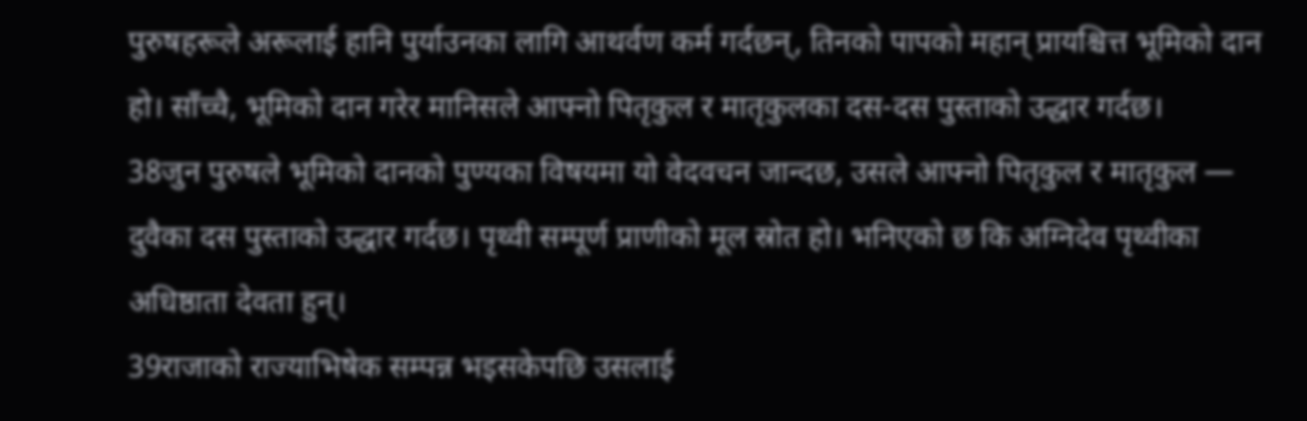पुरुषहरूले अरूलाई हानि पुर्याउनका लागि आथर्वण कर्म गर्दछन्, तिनको पापको महान् प्रायश्चित्त भूमिको दान हो। साँच्चै, भूमिको दान गरेर मानिसले आफ्नो पितृकुल र मातृकुलका दस-दस पुस्ताको उद्धार गर्दछ।
38जुन पुरुषले भूमिको दानको पुण्यका विषयमा यो वेदवचन जान्दछ, उसले आफ्नो पितृकुल र मातृकुल — दुवैका दस पुस्ताको उद्धार गर्दछ। पृथ्वी सम्पूर्ण प्राणीको मूल स्रोत हो। भनिएको छ कि अग्निदेव पृथ्वीका अधिष्ठाता देवता हुन्।
39राजाको राज्याभिषेक सम्पन्न भइसकेपछि उसलाई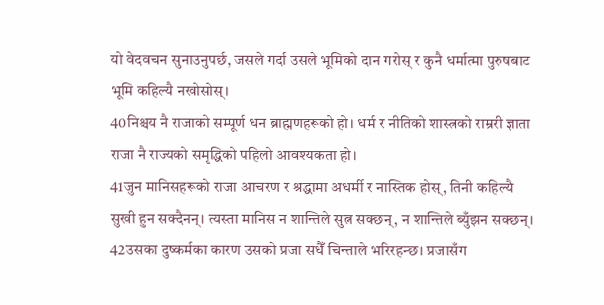यो वेदवचन सुनाउनुपर्छ, जसले गर्दा उसले भूमिको दान गरोस् र कुनै धर्मात्मा पुरुषबाट भूमि कहिल्यै नखोसोस्।
40निश्चय नै राजाको सम्पूर्ण धन ब्राह्मणहरूको हो। धर्म र नीतिको शास्त्रको राम्ररी ज्ञाता राजा नै राज्यको समृद्धिको पहिलो आवश्यकता हो।
41जुन मानिसहरूको राजा आचरण र श्रद्धामा अधर्मी र नास्तिक होस्, तिनी कहिल्यै सुखी हुन सक्दैनन्। त्यस्ता मानिस न शान्तिले सुत्न सक्छन्, न शान्तिले ब्युँझन सक्छन्।
42उसका दुष्कर्मका कारण उसको प्रजा सधैँ चिन्ताले भरिरहन्छ। प्रजासँग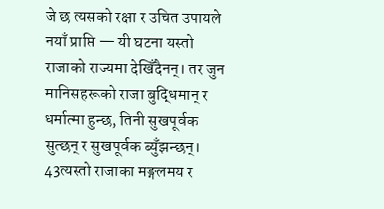जे छ त्यसको रक्षा र उचित उपायले नयाँ प्राप्ति — यी घटना यस्तो राजाको राज्यमा देखिँदैनन्। तर जुन मानिसहरूको राजा बुद्धिमान् र धर्मात्मा हुन्छ, तिनी सुखपूर्वक सुत्छन् र सुखपूर्वक ब्युँझन्छन्।
43त्यस्तो राजाका मङ्गलमय र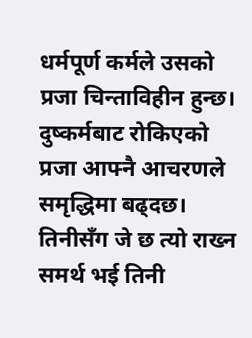धर्मपूर्ण कर्मले उसको प्रजा चिन्ताविहीन हुन्छ। दुष्कर्मबाट रोकिएको प्रजा आफ्नै आचरणले समृद्धिमा बढ्दछ। तिनीसँग जे छ त्यो राख्न समर्थ भई तिनी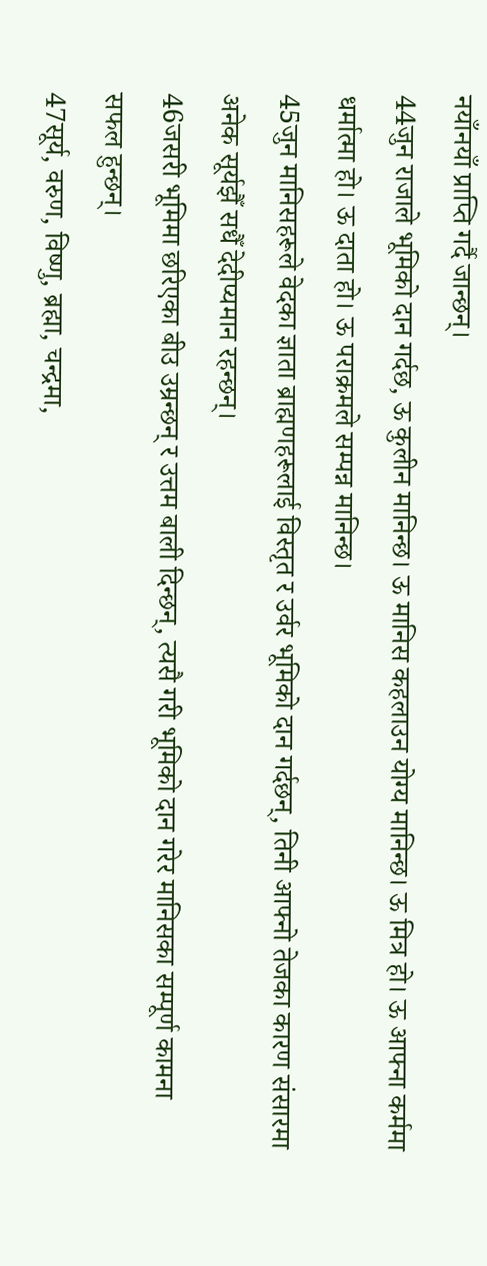नयाँनयाँ प्राप्ति गर्दै जान्छन्।
44जुन राजाले भूमिको दान गर्दछ, ऊ कुलीन मानिन्छ। ऊ मानिस कहलाउन योग्य मानिन्छ। ऊ मित्र हो। ऊ आफ्ना कर्ममा धर्मात्मा हो। ऊ दाता हो। ऊ पराक्रमले सम्पन्न मानिन्छ।
45जुन मानिसहरूले वेदका ज्ञाता ब्राह्मणहरूलाई विस्तृत र उर्वर भूमिको दान गर्दछन्, तिनी आफ्नो तेजका कारण संसारमा अनेक सूर्यझैँ सधैँ देदीप्यमान रहन्छन्।
46जसरी भूमिमा छरिएका बीउ उम्रन्छन् र उत्तम बाली दिन्छन्, त्यसै गरी भूमिको दान गरेर मानिसका सम्पूर्ण कामना सफल हुन्छन्।
47सूर्य, वरुण, विष्णु, ब्रह्मा, चन्द्रमा,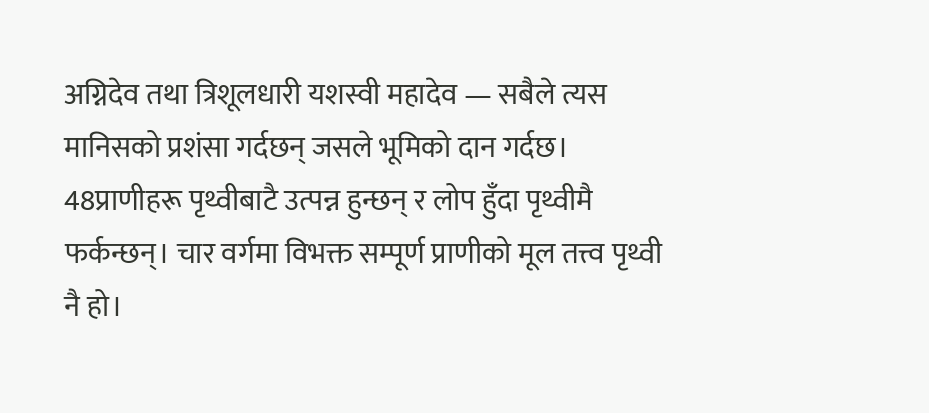अग्निदेव तथा त्रिशूलधारी यशस्वी महादेव — सबैले त्यस मानिसको प्रशंसा गर्दछन् जसले भूमिको दान गर्दछ।
48प्राणीहरू पृथ्वीबाटै उत्पन्न हुन्छन् र लोप हुँदा पृथ्वीमै फर्कन्छन्। चार वर्गमा विभक्त सम्पूर्ण प्राणीको मूल तत्त्व पृथ्वी नै हो।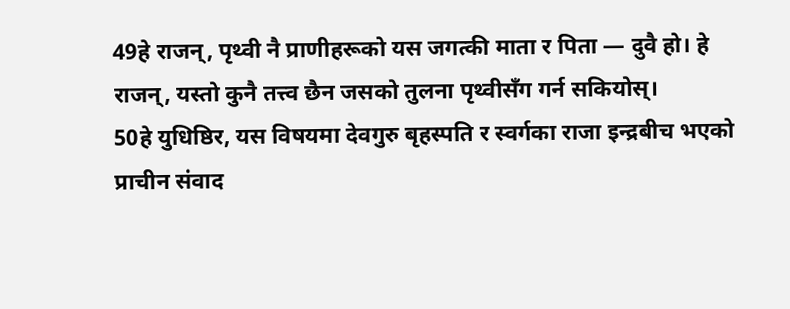49हे राजन्, पृथ्वी नै प्राणीहरूको यस जगत्की माता र पिता — दुवै हो। हे राजन्, यस्तो कुनै तत्त्व छैन जसको तुलना पृथ्वीसँग गर्न सकियोस्।
50हे युधिष्ठिर, यस विषयमा देवगुरु बृहस्पति र स्वर्गका राजा इन्द्रबीच भएको प्राचीन संवाद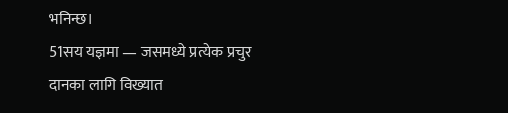भनिन्छ।
51सय यज्ञमा — जसमध्ये प्रत्येक प्रचुर दानका लागि विख्यात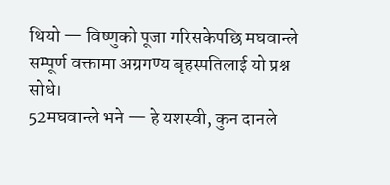थियो — विष्णुको पूजा गरिसकेपछि मघवान्ले सम्पूर्ण वक्तामा अग्रगण्य बृहस्पतिलाई यो प्रश्न सोधे।
52मघवान्ले भने — हे यशस्वी, कुन दानले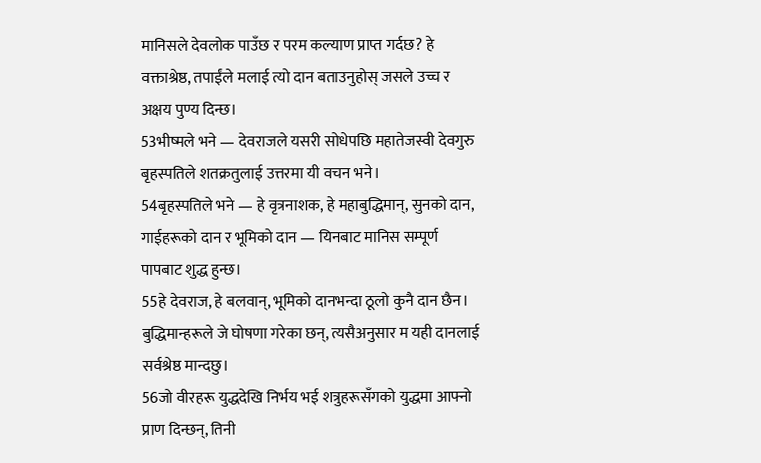मानिसले देवलोक पाउँछ र परम कल्याण प्राप्त गर्दछ? हे वक्ताश्रेष्ठ, तपाईंले मलाई त्यो दान बताउनुहोस् जसले उच्च र अक्षय पुण्य दिन्छ।
53भीष्मले भने — देवराजले यसरी सोधेपछि महातेजस्वी देवगुरु बृहस्पतिले शतक्रतुलाई उत्तरमा यी वचन भने।
54बृहस्पतिले भने — हे वृत्रनाशक, हे महाबुद्धिमान्, सुनको दान, गाईहरूको दान र भूमिको दान — यिनबाट मानिस सम्पूर्ण पापबाट शुद्ध हुन्छ।
55हे देवराज, हे बलवान्, भूमिको दानभन्दा ठूलो कुनै दान छैन। बुद्धिमान्हरूले जे घोषणा गरेका छन्, त्यसैअनुसार म यही दानलाई सर्वश्रेष्ठ मान्दछु।
56जो वीरहरू युद्धदेखि निर्भय भई शत्रुहरूसँगको युद्धमा आफ्नो प्राण दिन्छन्, तिनी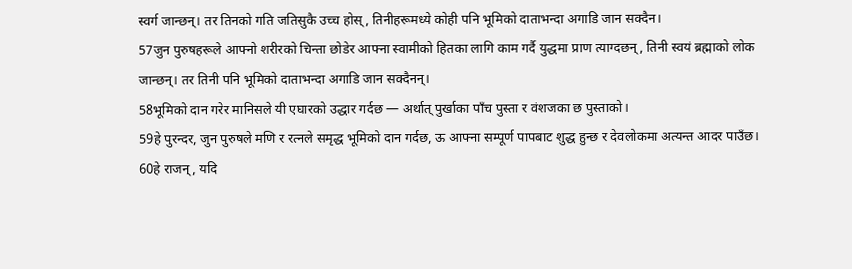स्वर्ग जान्छन्। तर तिनको गति जतिसुकै उच्च होस्, तिनीहरूमध्ये कोही पनि भूमिको दाताभन्दा अगाडि जान सक्दैन।
57जुन पुरुषहरूले आफ्नो शरीरको चिन्ता छोडेर आफ्ना स्वामीको हितका लागि काम गर्दै युद्धमा प्राण त्याग्दछन्, तिनी स्वयं ब्रह्माको लोक जान्छन्। तर तिनी पनि भूमिको दाताभन्दा अगाडि जान सक्दैनन्।
58भूमिको दान गरेर मानिसले यी एघारको उद्धार गर्दछ — अर्थात् पुर्खाका पाँच पुस्ता र वंशजका छ पुस्ताको।
59हे पुरन्दर, जुन पुरुषले मणि र रत्नले समृद्ध भूमिको दान गर्दछ, ऊ आफ्ना सम्पूर्ण पापबाट शुद्ध हुन्छ र देवलोकमा अत्यन्त आदर पाउँछ।
60हे राजन्, यदि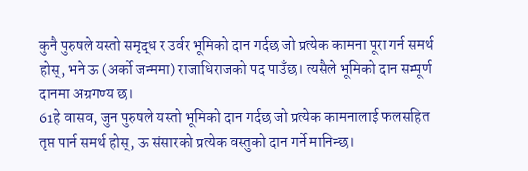कुनै पुरुषले यस्तो समृद्ध र उर्वर भूमिको दान गर्दछ जो प्रत्येक कामना पूरा गर्न समर्थ होस्, भने ऊ (अर्को जन्ममा) राजाधिराजको पद पाउँछ। त्यसैले भूमिको दान सम्पूर्ण दानमा अग्रगण्य छ।
61हे वासव, जुन पुरुषले यस्तो भूमिको दान गर्दछ जो प्रत्येक कामनालाई फलसहित तृप्त पार्न समर्थ होस्, ऊ संसारको प्रत्येक वस्तुको दान गर्ने मानिन्छ।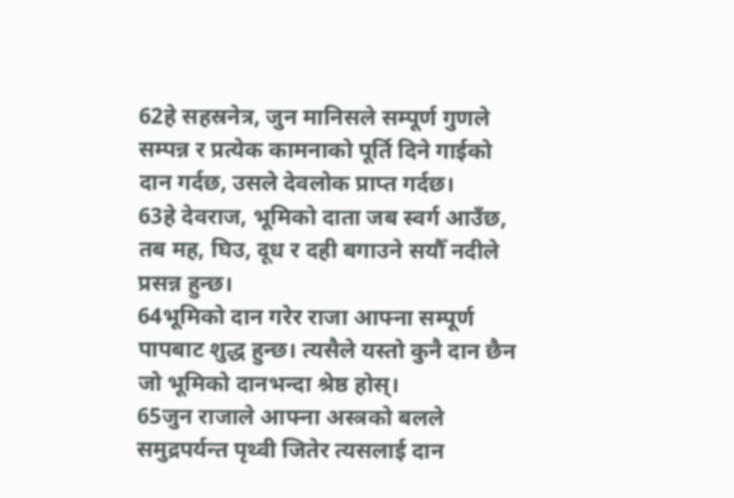62हे सहस्रनेत्र, जुन मानिसले सम्पूर्ण गुणले सम्पन्न र प्रत्येक कामनाको पूर्ति दिने गाईको दान गर्दछ, उसले देवलोक प्राप्त गर्दछ।
63हे देवराज, भूमिको दाता जब स्वर्ग आउँछ, तब मह, घिउ, दूध र दही बगाउने सयौँ नदीले प्रसन्न हुन्छ।
64भूमिको दान गरेर राजा आफ्ना सम्पूर्ण पापबाट शुद्ध हुन्छ। त्यसैले यस्तो कुनै दान छैन जो भूमिको दानभन्दा श्रेष्ठ होस्।
65जुन राजाले आफ्ना अस्त्रको बलले समुद्रपर्यन्त पृथ्वी जितेर त्यसलाई दान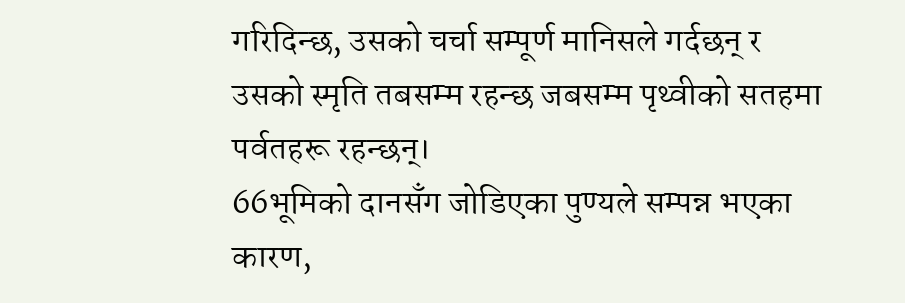गरिदिन्छ, उसको चर्चा सम्पूर्ण मानिसले गर्दछन् र उसको स्मृति तबसम्म रहन्छ जबसम्म पृथ्वीको सतहमा पर्वतहरू रहन्छन्।
66भूमिको दानसँग जोडिएका पुण्यले सम्पन्न भएका कारण,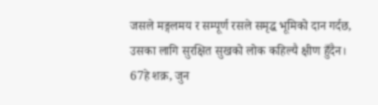जसले मङ्गलमय र सम्पूर्ण रसले समृद्ध भूमिको दान गर्दछ, उसका लागि सुरक्षित सुखको लोक कहिल्यै क्षीण हुँदैन।
67हे शक्र, जुन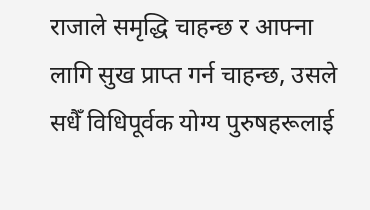राजाले समृद्धि चाहन्छ र आफ्ना लागि सुख प्राप्त गर्न चाहन्छ, उसले सधैँ विधिपूर्वक योग्य पुरुषहरूलाई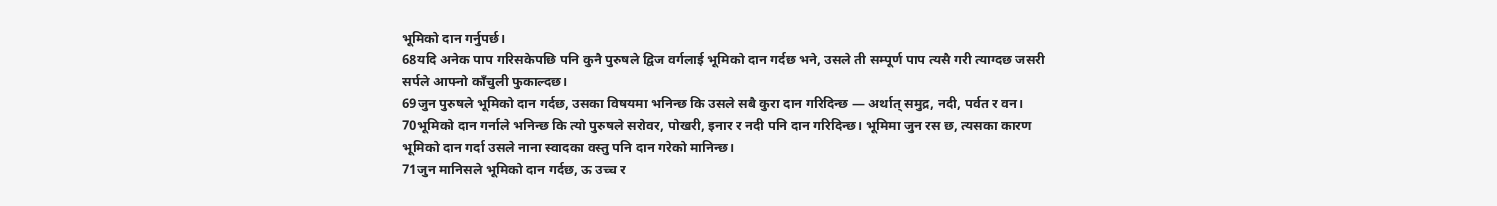भूमिको दान गर्नुपर्छ।
68यदि अनेक पाप गरिसकेपछि पनि कुनै पुरुषले द्विज वर्गलाई भूमिको दान गर्दछ भने, उसले ती सम्पूर्ण पाप त्यसै गरी त्याग्दछ जसरी सर्पले आफ्नो काँचुली फुकाल्दछ।
69जुन पुरुषले भूमिको दान गर्दछ, उसका विषयमा भनिन्छ कि उसले सबै कुरा दान गरिदिन्छ — अर्थात् समुद्र, नदी, पर्वत र वन।
70भूमिको दान गर्नाले भनिन्छ कि त्यो पुरुषले सरोवर, पोखरी, इनार र नदी पनि दान गरिदिन्छ। भूमिमा जुन रस छ, त्यसका कारण भूमिको दान गर्दा उसले नाना स्वादका वस्तु पनि दान गरेको मानिन्छ।
71जुन मानिसले भूमिको दान गर्दछ, ऊ उच्च र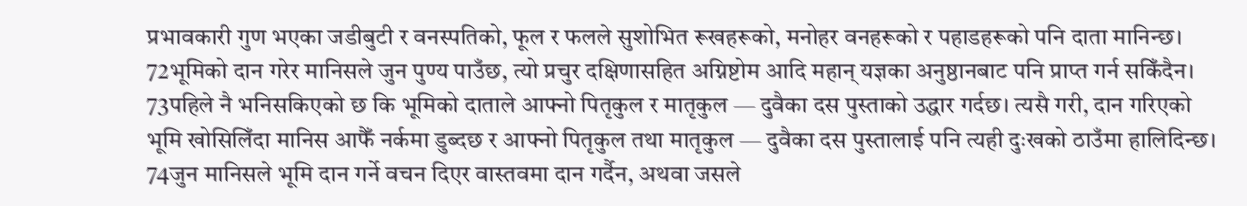प्रभावकारी गुण भएका जडीबुटी र वनस्पतिको, फूल र फलले सुशोभित रूखहरूको, मनोहर वनहरूको र पहाडहरूको पनि दाता मानिन्छ।
72भूमिको दान गरेर मानिसले जुन पुण्य पाउँछ, त्यो प्रचुर दक्षिणासहित अग्निष्टोम आदि महान् यज्ञका अनुष्ठानबाट पनि प्राप्त गर्न सकिँदैन।
73पहिले नै भनिसकिएको छ कि भूमिको दाताले आफ्नो पितृकुल र मातृकुल — दुवैका दस पुस्ताको उद्धार गर्दछ। त्यसै गरी, दान गरिएको भूमि खोसिलिँदा मानिस आफैँ नर्कमा डुब्दछ र आफ्नो पितृकुल तथा मातृकुल — दुवैका दस पुस्तालाई पनि त्यही दुःखको ठाउँमा हालिदिन्छ।
74जुन मानिसले भूमि दान गर्ने वचन दिएर वास्तवमा दान गर्दैन, अथवा जसले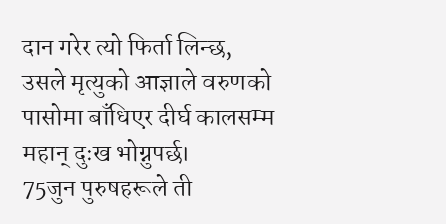दान गरेर त्यो फिर्ता लिन्छ, उसले मृत्युको आज्ञाले वरुणको पासोमा बाँधिएर दीर्घ कालसम्म महान् दुःख भोग्नुपर्छ।
75जुन पुरुषहरूले ती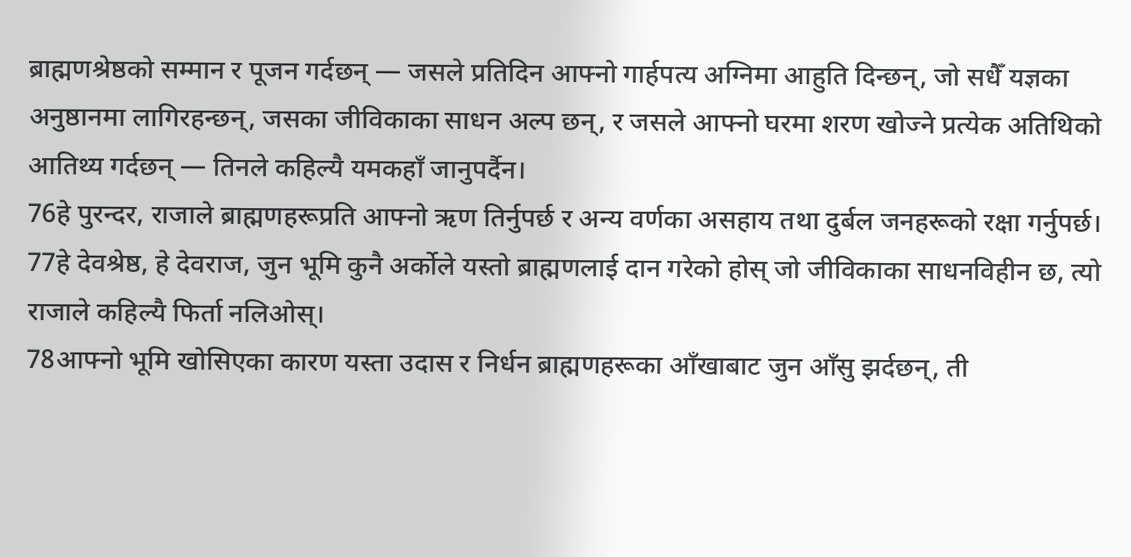ब्राह्मणश्रेष्ठको सम्मान र पूजन गर्दछन् — जसले प्रतिदिन आफ्नो गार्हपत्य अग्निमा आहुति दिन्छन्, जो सधैँ यज्ञका अनुष्ठानमा लागिरहन्छन्, जसका जीविकाका साधन अल्प छन्, र जसले आफ्नो घरमा शरण खोज्ने प्रत्येक अतिथिको आतिथ्य गर्दछन् — तिनले कहिल्यै यमकहाँ जानुपर्दैन।
76हे पुरन्दर, राजाले ब्राह्मणहरूप्रति आफ्नो ऋण तिर्नुपर्छ र अन्य वर्णका असहाय तथा दुर्बल जनहरूको रक्षा गर्नुपर्छ।
77हे देवश्रेष्ठ, हे देवराज, जुन भूमि कुनै अर्कोले यस्तो ब्राह्मणलाई दान गरेको होस् जो जीविकाका साधनविहीन छ, त्यो राजाले कहिल्यै फिर्ता नलिओस्।
78आफ्नो भूमि खोसिएका कारण यस्ता उदास र निर्धन ब्राह्मणहरूका आँखाबाट जुन आँसु झर्दछन्, ती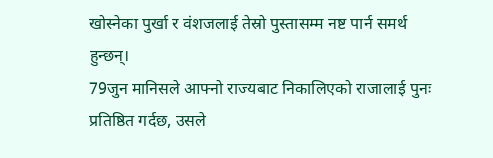खोस्नेका पुर्खा र वंशजलाई तेस्रो पुस्तासम्म नष्ट पार्न समर्थ हुन्छन्।
79जुन मानिसले आफ्नो राज्यबाट निकालिएको राजालाई पुनः प्रतिष्ठित गर्दछ, उसले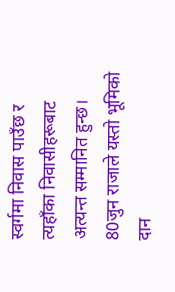स्वर्गमा निवास पाउँछ र त्यहाँका निवासीहरूबाट अत्यन्त सम्मानित हुन्छ।
80जुन राजाले यस्तो भूमिको दान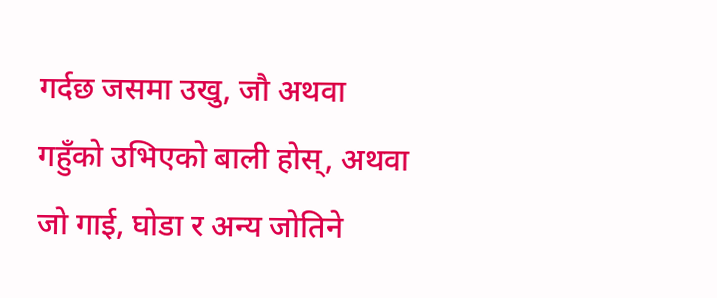गर्दछ जसमा उखु, जौ अथवा गहुँको उभिएको बाली होस्, अथवा जो गाई, घोडा र अन्य जोतिने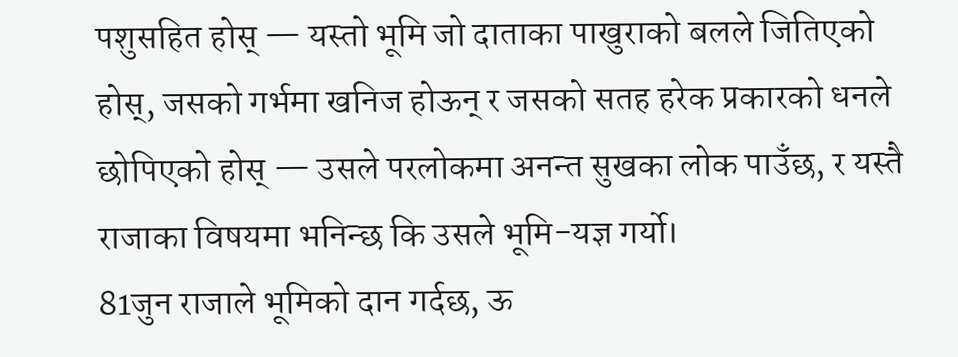पशुसहित होस् — यस्तो भूमि जो दाताका पाखुराको बलले जितिएको होस्, जसको गर्भमा खनिज होऊन् र जसको सतह हरेक प्रकारको धनले छोपिएको होस् — उसले परलोकमा अनन्त सुखका लोक पाउँछ, र यस्तै राजाका विषयमा भनिन्छ कि उसले भूमि-यज्ञ गर्यो।
81जुन राजाले भूमिको दान गर्दछ, ऊ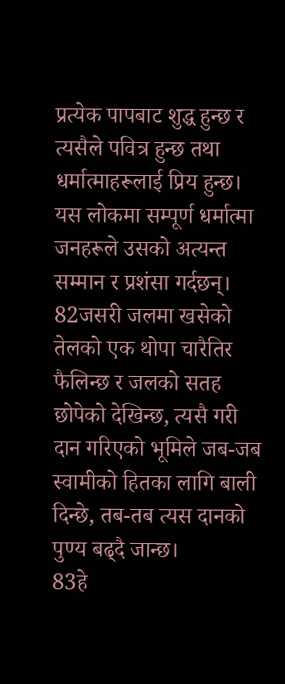प्रत्येक पापबाट शुद्ध हुन्छ र त्यसैले पवित्र हुन्छ तथा धर्मात्माहरूलाई प्रिय हुन्छ। यस लोकमा सम्पूर्ण धर्मात्मा जनहरूले उसको अत्यन्त सम्मान र प्रशंसा गर्दछन्।
82जसरी जलमा खसेको तेलको एक थोपा चारैतिर फैलिन्छ र जलको सतह छोपेको देखिन्छ, त्यसै गरी दान गरिएको भूमिले जब-जब स्वामीको हितका लागि बाली दिन्छे, तब-तब त्यस दानको पुण्य बढ्दै जान्छ।
83हे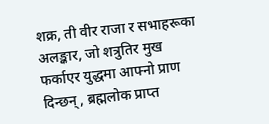शक्र, ती वीर राजा र सभाहरूका अलङ्कार, जो शत्रुतिर मुख फर्काएर युद्धमा आफ्नो प्राण दिन्छन्, ब्रह्मलोक प्राप्त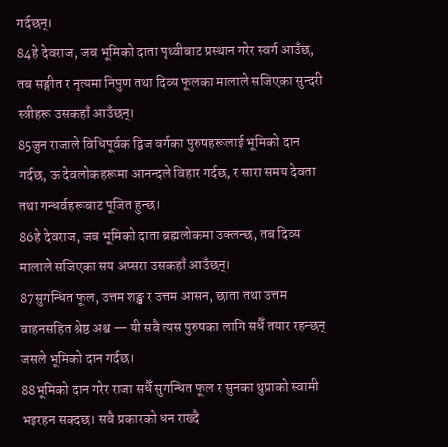गर्दछन्।
84हे देवराज, जब भूमिको दाता पृथ्वीबाट प्रस्थान गरेर स्वर्ग आउँछ, तब सङ्गीत र नृत्यमा निपुण तथा दिव्य फूलका मालाले सजिएका सुन्दरी स्त्रीहरू उसकहाँ आउँछन्।
85जुन राजाले विधिपूर्वक द्विज वर्गका पुरुषहरूलाई भूमिको दान गर्दछ, ऊ देवलोकहरूमा आनन्दले विहार गर्दछ, र सारा समय देवता तथा गन्धर्वहरूबाट पूजित हुन्छ।
86हे देवराज, जब भूमिको दाता ब्रह्मलोकमा उक्लन्छ, तब दिव्य मालाले सजिएका सय अप्सरा उसकहाँ आउँछन्।
87सुगन्धित फूल, उत्तम शङ्ख र उत्तम आसन, छाता तथा उत्तम वाहनसहित श्रेष्ठ अश्व — यी सबै त्यस पुरुषका लागि सधैँ तयार रहन्छन् जसले भूमिको दान गर्दछ।
88भूमिको दान गरेर राजा सधैँ सुगन्धित फूल र सुनका थुप्राको स्वामी भइरहन सक्दछ। सबै प्रकारको धन राख्दै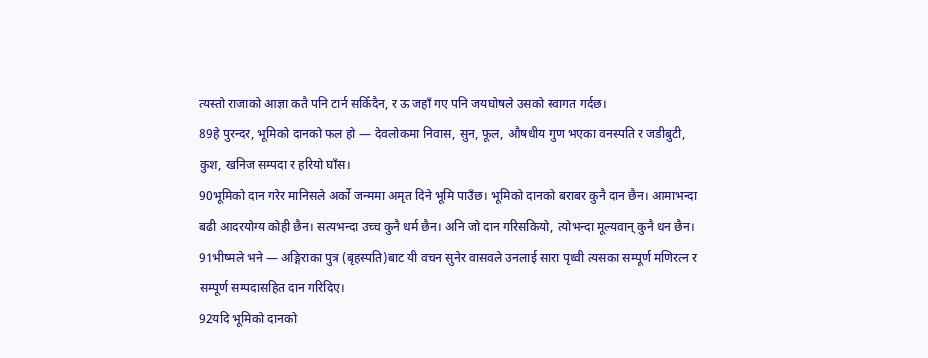त्यस्तो राजाको आज्ञा कतै पनि टार्न सकिँदैन, र ऊ जहाँ गए पनि जयघोषले उसको स्वागत गर्दछ।
89हे पुरन्दर, भूमिको दानको फल हो — देवलोकमा निवास, सुन, फूल, औषधीय गुण भएका वनस्पति र जडीबुटी, कुश, खनिज सम्पदा र हरियो घाँस।
90भूमिको दान गरेर मानिसले अर्को जन्ममा अमृत दिने भूमि पाउँछ। भूमिको दानको बराबर कुनै दान छैन। आमाभन्दा बढी आदरयोग्य कोही छैन। सत्यभन्दा उच्च कुनै धर्म छैन। अनि जो दान गरिसकियो, त्योभन्दा मूल्यवान् कुनै धन छैन।
91भीष्मले भने — अङ्गिराका पुत्र (बृहस्पति)बाट यी वचन सुनेर वासवले उनलाई सारा पृथ्वी त्यसका सम्पूर्ण मणिरत्न र सम्पूर्ण सम्पदासहित दान गरिदिए।
92यदि भूमिको दानको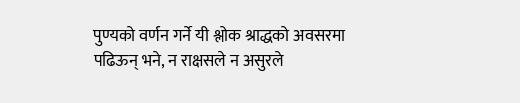पुण्यको वर्णन गर्ने यी श्लोक श्राद्धको अवसरमा पढिऊन् भने, न राक्षसले न असुरले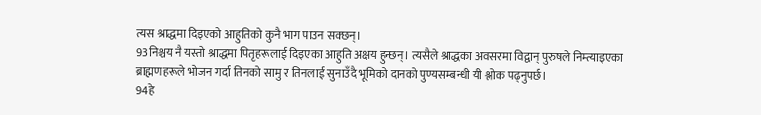त्यस श्राद्धमा दिइएको आहुतिको कुनै भाग पाउन सक्छन्।
93निश्चय नै यस्तो श्राद्धमा पितृहरूलाई दिइएका आहुति अक्षय हुन्छन्। त्यसैले श्राद्धका अवसरमा विद्वान् पुरुषले निम्त्याइएका ब्राह्मणहरूले भोजन गर्दा तिनको सामु र तिनलाई सुनाउँदै भूमिको दानको पुण्यसम्बन्धी यी श्लोक पढ्नुपर्छ।
94हे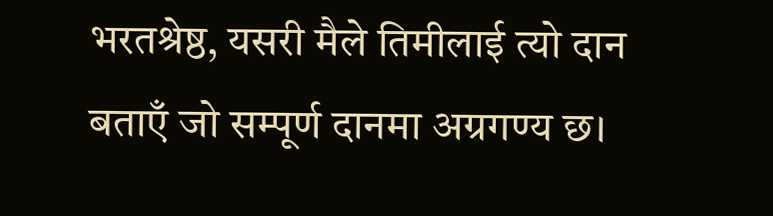भरतश्रेष्ठ, यसरी मैले तिमीलाई त्यो दान बताएँ जो सम्पूर्ण दानमा अग्रगण्य छ।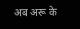अब अरू के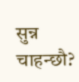सुन्न चाहन्छौ?